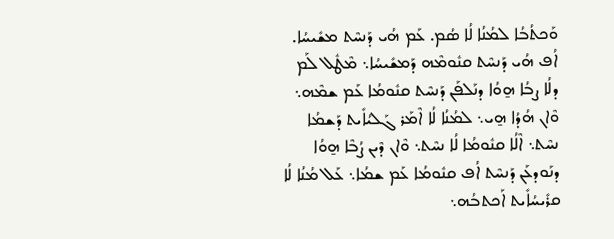ܘܰܟܬܳܒܳܐ ܠܡܳܢܳܐ ܠܳܐ ܣܳܡ. ܥܰܡ ܗܳܝ ܕܰܢܚܶܬ ܡܫܺܝܚܳܐ. ܐܳܦ ܗܳܝ ܕܰܢܚܶܬ ܩܢܽܘܡܶܗ ܕܰܡܫܺܝܚܳܐ܆ ܡܶܛܽܠ ܠܰܡ ܕܠܳܐ ܨܒܳܐ ܗ̱ܘܳܐ ܕܢܰܠܦܰܢ ܕܰܢܚܶܬ ܩܢܽܘܡܳܐ ܥܰܡ ܫܡܶܗ܆ ܘܶܐܢ ܗܳܕܳܐ ܗ̱ܝ܆ ܠܡܳܢܳܐ ܠܳܐ ܐܶܡܰܪ ܓܰܠܝܳܐܺܝܬ ܕܰܫܡܳܐ ܢܚܶܬ܆ ܐܶܠܳܐ ܩܢܽܘܡܳܐ ܠܳܐ ܢܚܶܬ܆ ܘܶܐܢ ܕܶܝܢ ܨܳܒܶܐ ܗ̱ܘܳܐ ܕܢܰܘܕܥܰܢ ܕܰܢܚܶܬ ܐܳܦ ܩܢܽܘܡܳܐ ܥܰܡ ܫܡܳܐ܆ ܥܰܠ ܡܳܢܳܐ ܠܳܐ ܩܪܺܝܚܳܐܺܝܬ ܐܰܟܬܒܳܗ܆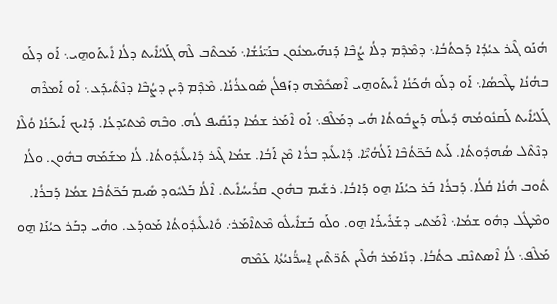ܗܳܢܰܘ ܓܶܝܪ ܥܝܳܕܳܐ ܕܰܟܬܳܒܳܐ܆ ܕܡܶܕܶܡ ܕܠܳܐ ܨܳܒܶܐ ܕܰܢܗܰܝܡܢܽܘܢ ܒܢܰܝ̈ܢܳܫܳܐ܆ ܡܰܟܬܶܒ ܠܶܗ ܓܰܠܝܳܐܺܝܬ ܕܠܳܐ ܐܺܝܬܰܘܗ̱ܝ܆ ܐܰܘ ܕܠܰܘ ܒܗܳܢܳܐ ܛܶܟܣܳܐ܆ ܐܰܘ ܕܠܰܘ ܗܳܟܰܢܳܐ ܐܺܝܬܰܘܗ̱ܝ ܐܶܣܟܺܡܶܗ ܕܙܰܦܠܳܢ ܣܽܘܥܪܳܢܳܐ. ܡܶܕܶܡ ܕܶܝܢ ܕܨܳܒܶܐ ܕܢܶܬܺܝܕܰܥ܆ ܐܰܘ ܐܰܡܪܶܗ ܓܰܠܝܳܐܺܝܬ ܠܰܩܢܽܘܡܳܗ ܕܺܝܠܳܗ ܕܰܨܒܽܘܬܳܐ ܗܳܝ ܕܡܰܠܶܦ܆ ܐܰܘ ܐܶܡܰܪ ܫܡܳܐ ܕܢܰܩܺܝܦ ܠܳܗ. ܘܒܶܗ ܡܶܬܝܰܕܥܳܐ. ܕܰܐܝܟ ܐܰܝܟܰܢܳܐ ܘܳܠܶܐ ܕܢܶܬܶܠ ܣܳܗܕܽܘܬܳܐ. ܠܰܝܬ ܒܰܟ̈ܬܳܒܶܐ ܐܰܠܳܗܳܝ̈ܶܐ. ܕܺܐܝܠܺܝܕ ܒܪܳܐ ܡܶܢ ܐܰܒܳܐ. ܫܡܳܐ ܓܶܝܪ ܕܺܐܝܠܺܝܕܽܘܬܳܐ. ܠܳܐ ܡܫܰܡܰܗ ܒܗܽܘܢ. ܘܠܳܐ ܬܽܘܒ ܗܳܢܳܐ ܩܳܠܳܐ. ܕܰܒܪܳܐ ܒܰܪ ܟܝܳܢܰܐ ܗ̱ܘ ܕܰܐܒܳܐ. ܪܫܺܝܡ ܒܗܽܘܢ ܩܪܺܝܚܳܐܺܝܬ. ܐܶܠܳܐ ܒܰܠܚܽܘܕ ܣܺܝܡ ܒܰܟ̈ܬܳܒܶܐ ܫܡܳܐ ܕܰܒܪܳܐ. ܘܡܶܛܽܠ ܕܗܽܘ ܫܡܳܐ܆ ܐܶܡܰܬܝ ܕܫܰܪܺܝܪܰܐ ܗ̱ܘ. ܘܠܰܘ ܒܰܫܐܺܝܠܽܘ ܡܶܬܐܶܡܰܪ܇ ܘܺܐܝܠܺܝܕܽܘܬܳܐ ܡܰܘܕܰܥ. ܘܗܳܝ ܕܒܰܪ ܟܝܳܢܰܐ ܗ̱ܘ ܡܰܠܶܦ܆ ܠܳܐ ܐܶܣܬܢܶܩ ܟܬܳܒܳܐ. ܕܢܺܐܡܰܪ ܗܳܠܶܝܢ ܬܰܪ̈ܬܶܝܢ ܐ̱ܚܪ̈ܳܢܝܳܬܳܐ ܥܰܡܶܗ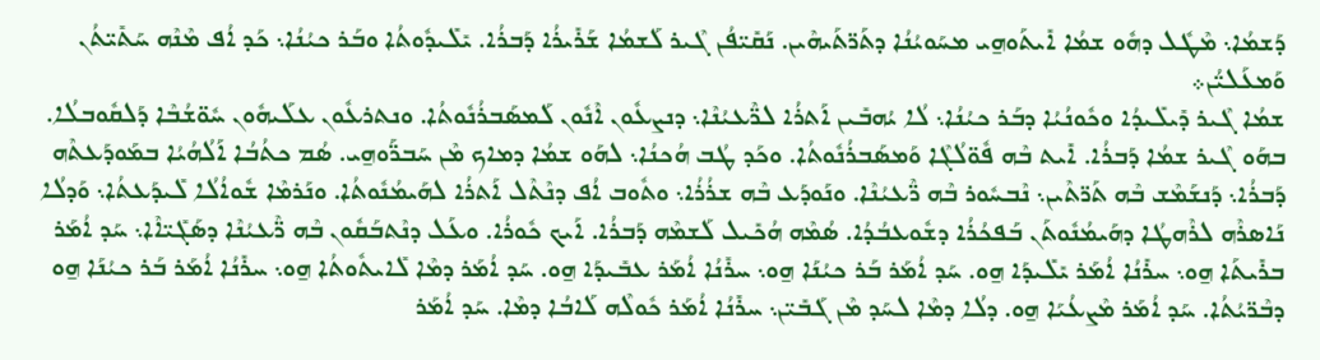ܕܰܫܡܳܐ܆ ܡܶܛܽܠ ܕܗܽܘ ܫܡܳܐ ܐܺܝܬܰܘܗ̱ܝ ܡܚܰܘܝܳܢܳܐ ܕܬܰܪ̈ܬܰܝܗܶܝܢ. ܢܰܩܺܝ̈ܦܳܢ ܓܶܝܪ ܠܰܫܡܳܐ ܫܰܪܺܝܪܳܐ ܕܰܒܪܳܐ. ܝܺܠܺܝܕܽܘܬܳܐ ܘܒܰܪ ܟܝܳܢܳܐ܆ ܟܰܕ ܐܳܦ ܡܶܢܶܗ ܚܰܬܺܝ̈ܬܳܢ ܘܰܡܥܰܠܝ̈ܳܢ܀
ܫܡܳܐ ܓܶܝܪ ܕܺܝܠܺܝܕܳܐ ܘܟܽܘܢܳܝܳܐ ܕܒܰܪ ܟܝܳܢܳܐ܆ ܠܳܐ ܝܳܗܒܺܝܢ ܐܰܬܪܳܐ ܠܪ̈ܶܥܝܳܢܶܐ܆ ܕܢܨܥܽܘܢ ܐܶܢܽܘܢ ܠܰܡܣܰܒܪܳܢܽܘܬܳܐ. ܘܢܬܪܥܽܘܢ ܥܠܰܝܗܽܘܢ ܚܽܘ̈ܫܳܒܶܐ ܕܰܠܩܽܘܒܠܳܐ. ܒܗܰܘ ܓܶܝܪ ܫܡܳܐ ܕܰܒܪܳܐ. ܐܺܝܬ ܒܶܗ ܦܽܘ̈ܠܳܓܶܐ ܘܰܡܣܰܒܪܳܢܽܘܬܳܐ. ܘܟܰܕ ܛܳܒ ܗܳܟܢܳܐ܆ ܠܗܰܘ ܫܡܳܐ ܕܡܐܟ ܡܶܢ ܚܰܒܪ̈ܰܘܗ̱ܝ. ܣܳܡ ܟܬܳܒܳܐ ܐܰܠܳܗܳܝܳܐ ܒܡܰܘܕܰܥܬܶܗ ܕܰܒܪܳܐ܆ ܕܰܢܫܰܡܶܫ ܒܶܗ ܬܰܪ̈ܬܶܝܢ܆ ܢܶܒܚܽܘܪ ܒܶܗ ܪ̈ܶܥܝܳܢܶܐ. ܘܢܰܘܕܰܥ ܒܶܗ ܫܪܳܪܳܐ܆ ܘܬܽܘܒ ܐܳܦ ܕܢܶܬܶܠ ܐܰܬܪܳܐ ܠܗܰܝܡܳܢܽܘܬܳܐ. ܘܢܰܪܡܶܐ ܫܽܘܐܳܠܳܐ ܠܺܝܕܰܥܬܳܐ܆ ܘܰܕܠܳܐ ܢܰܐܣܪܶܗ ܠܪܶܗܛܳܐ ܕܗܰܝܡܳܢܽܘܬܰܢ ܒܰܦܟܳܪܳܐ ܕܫܽܘܥܒܳܕܳܐ. ܣܳܡܶܗ ܗܳܟܺܝܠ ܠܰܫܡܶܗ ܕܰܒܪܳܐ. ܐܰܝܟ ܟܽܘܪܳܐ. ܘܥܰܠ ܕܢܶܬܒܰܩܽܘܢ ܒܶܗ ܪ̈ܶܥܝܳܢܶܐ ܕܣܰܓܺܝ̈ܐܶܐ܆ ܚܰܕ ܐܳܡܰܪ ܒܪܺܝܬܰܐ ܗ̱ܘ܆ ܚܪܺܢܳܐ ܐܳܡܰܪ ܝܺܠܺܝܕܰܐ ܗ̱ܘ. ܚܰܕ ܐܳܡܰܪ ܒܰܪ ܟܝܳܢܰܐ ܗ̱ܘ܆ ܚܪܺܢܳܐ ܐܳܡܰܪ ܥܒܺܝܕܰܐ ܗ̱ܘ. ܚܰܕ ܐܳܡܰܪ ܕܡܶܐ ܠܺܐܝܬܽܘܬܳܐ ܗ̱ܘ܆ ܚܪܺܢܳܐ ܐܳܡܰܪ ܒܰܪ ܟܝܳܢܰܐ ܗ̱ܘ ܕܒܶܪ̈ܝܳܬܳܐ. ܚܰܕ ܐܳܡܰܪ ܡܶܨܥܳܝܰܐ ܗ̱ܘ. ܕܠܳܐ ܕܡܶܐ ܠܚܰܕ ܡܶܢ ܓܰܒܺܝ̈ܢ܆ ܚܪܺܢܳܐ ܐܳܡܰܪ ܟܽܘܠܶܗ ܠܰܐܒܳܐ ܕܡܶܐ. ܚܰܕ ܐܳܡܰܪ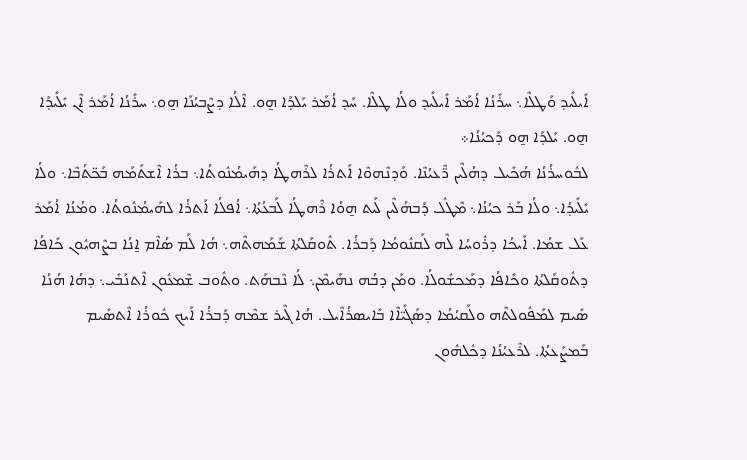ܐܺܝܠܺܝܕ ܘܰܛܠܶܐ܆ ܚܪܺܢܳܐ ܐܳܡܰܪ ܐܺܝܠܺܝܕ ܘܠܳܐ ܛܠܶܐ. ܚܰܕ ܐܳܡܰܪ ܝܰܠܕܰܐ ܗ̱ܘ. ܐܶܠܳܐ ܕܨܶܒܝܳܢܰܐ ܗ̱ܘ܆ ܚܪܺܢܳܐ ܐܳܡܰܪ ܐܶܢ ܝܺܠܺܝܕܰܐ ܗ̱ܘ. ܝܰܠܕܰܐ ܗ̱ܘ ܕܰܟܝܳܢܳܐ܀
ܠܒܽܘܚܪܳܢܳܐ ܗܳܟܺܝܠ ܕܗܳܠܶܝܢ ܪ̈ܶܥܝܳܢܶܐ. ܘܰܕܢܶܗܘܶܐ ܐܰܬܪܳܐ ܠܪܶܗܛܳܐ ܕܗܰܝܡܳܢܽܘܬܳܐ܆ ܒܪܳܐ ܐܶܫܬܰܡܰܗ ܒܰܟ̈ܬܳܒܶܐ܆ ܘܠܳܐ ܝܺܠܺܝܕܳܐ܆ ܘܠܳܐ ܒܰܪ ܟܝܳܢܳܐ܆ ܡܶܛܽܠ ܕܰܒܗܳܠܶܝܢ ܠܰܝܬ ܗ̱ܘܳܐ ܪܶܗܛܳܐ ܠܰܒܥܳܬܳܐ܆ ܐܳܦܠܳܐ ܐܰܬܪܳܐ ܠܗܰܝܡܳܢܽܘܬܳܐ. ܘܡܳܢܳܐ ܐܳܡܰܪ ܥܰܠ ܫܡܳܐ. ܐܰܝܟܳܐ ܕܪܽܘܚܳܐ ܠܶܗ ܠܰܩܢܽܘܡܳܐ ܕܰܒܪܳܐ. ܬܽܘܩܰܠܬܳܐ ܫܰܡܰܗܬܶܗ܆ ܗܳܐ ܠܰܡ ܣܳܐܶܡ ܐ̱ܢܳܐ ܒܨܶܗܝܽܘܢ ܟܺܐܦܳܐ ܕܬܽܘܩܰܠܬܳܐ ܘܟܺܐܦܳܐ ܕܡܰܟܫܽܘܠܳܐ. ܘܡܰܢ ܕܒܳܗ ܢܗܰܝܡܶܢ܆ ܠܳܐ ܢܶܒܗܰܬ. ܘܬܽܘܒ ܫܶܡܥܽܘܢ ܐܶܬܢܰܒܺܝ܆ ܕܗܳܐ ܗܳܢܳܐ ܣܺܝܡ ܠܡܰܦܽܘܠܬܶܗ ܘܠܰܩܝܳܡܳܐ ܕܣܰܓܺܝ̈ܐܶܐ ܒܺܐܝܣܪܳܐܶܝܠ. ܗܳܐ ܓܶܝܪ ܫܡܶܗ ܕܰܒܪܳܐ ܐܰܝܟ ܟܽܘܪܳܐ ܐܶܬܣܺܝܡ ܒܰܡܨܰܥܬܳܐ. ܠܪܶܥܝܳܢܳܐ ܕܟܽܠܗܽܘܢ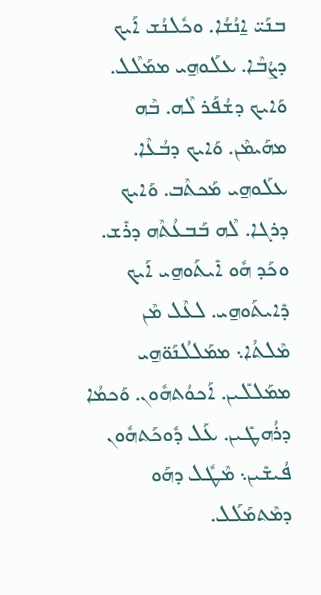ܒܢܰܝ̈ ܐ̱ܢܳܫܳܐ. ܘܟܽܠܢܳܫ ܐܰܝܟ ܕܨܳܒܶܐ. ܥܠܰܘܗ̱ܝ ܡܡܰܠܶܠ. ܘܰܐܝܟ ܕܫܳܦܰܪ ܠܶܗ. ܒܶܗ ܡܗܰܝܡܶܢ. ܘܰܐܝܟ ܕܒܳܥܶܐ. ܥܠܰܘܗ̱ܝ ܡܰܟܬܶܒ. ܘܰܐܝܟ ܕܪܓܐ. ܠܶܗ ܒܰܒܥܳܬܶܗ ܕܪܺܫ. ܘܟܰܕ ܗܽܘ ܐܺܝܬܰܘܗ̱ܝ ܐܰܝܟ ܕܺܐܝܬܰܘܗ̱ܝ. ܠܥܶܠ ܡܶܢ ܡܶܠܬܳܐ܆ ܡܡܰܠܠܳܢܰܘ̈ܗ̱ܝ ܡܡܰܠܠܺܝܢ. ܐܰܟܘܳܬܗܽܘܢ. ܘܰܟܡܳܐ ܕܪܳܗܛܺܝܢ. ܥܰܠ ܕܽܘܟܰܬܗܽܘܢ ܦܳܝܫܺܝܢ܆ ܡܶܛܽܠ ܕܗܰܘ ܕܡܶܬܡܰܠܰܠ.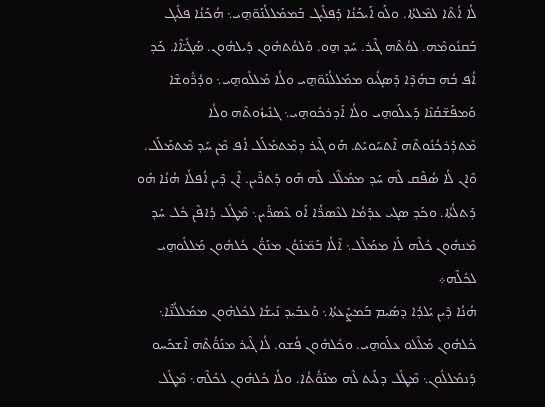ܠܳܐ ܐܳܬܶܐ ܠܡܶܠܬܳܐ. ܘܠܰܘ ܐܰܝܟܰܢܳܐ ܕܰܦܠܺܝܓ ܒܰܡܡܰܠܠܳܢܰܘ̈ܗ̱ܝ܆ ܗܳܟܰܢܳܐ ܦܠܺܝܓ ܒܰܩܢܽܘܡܶܗ. ܠܘܳܬܶܗ ܓܶܝܪ. ܚܰܕ ܗ̱ܘ. ܘܰܠܘܳܬܗܽܘܢ ܕܺܝܠܗܽܘܢ. ܣܰܓܺܝ̈ܐܶܐ. ܟܰܕ ܐܳܦ ܒܳܗ ܒܗܳܕܶܐ ܕܰܣܓܺܝܘ ܡܡܰܠܠܳܢܰܘ̈ܗ̱ܝ ܘܠܳܐ ܡܰܠܠܽܘܗ̱ܝ܆ ܘܕܳܪ̈ܽܘܫܶܐ ܘܰܡܦܰܫ̈ܩܳܢܶܐ ܕܰܥܠܰܘܗ̱ܝ ܘܠܳܐ ܐܰܕܪܟܽܘܗ̱ܝ܆ ܓܢܺܝܙܽܘܬܶܗ ܘܠܳܐ ܡܶܬܕܰܪܟܳܢܽܘܬܶܗ ܐܶܬܚܰܘܝܰܬ. ܗܰܘ ܓܶܝܪ ܕܡܶܬܡܰܠܰܠ ܐܳܦ ܡܶܢ ܚܰܕ ܡܶܬܡܰܠܰܠ. ܘܶܐܢ ܠܳܐ ܣܳܦܶܩ ܠܶܗ ܚܰܕ ܡܡܰܠܶܠ ܠܶܗ ܗܰܘ ܕܰܬܪ̈ܶܝܢ. ܐܶܢ ܕܶܝܢ ܐܳܦܠܳܐ ܗܳܢܳܐ ܗܰܘ ܕܰܬܠܳܬܳܐ. ܘܟܰܕ ܣܓܝ ܥܕܰܡܳܐ ܠܥܶܣܪ̈ܳܐ ܐܰܘ ܥܶܣܪ̈ܺܝܢ܆ ܡܶܛܽܠ ܕܳܐܦܶܢ ܟܽܠ ܚܰܕ ܡܶܢܗܽܘܢ ܟܽܠܶܗ ܠܰܐ ܡܡܰܠܶܠ܆ ܐܶܠܳܐ ܒܰܡ̈ܢܰܘܳܢ ܡܢܰܘ̈ܳܢ ܟܽܠܗܽܘܢ ܡܰܠܠܽܘܗ̱ܝ ܠܟܽܠܶܗ܀
ܗܳܢܳܐ ܕܶܝܢ ܝܰܠܕܳܐ ܕܣܺܝܡ ܒܰܡܨܰܥܬܳܐ܆ ܘܰܥܒܺܝܕ ܢܺܝܫܳܐ ܠܟܽܠܗܽܘܢ ܡܡܰܠܠܳܢ̈ܶܐ܆ ܟܽܠܗܽܘܢ ܡܰܠܶܠܘ ܥܠܰܘܗ̱ܝ. ܘܟܽܠܗܽܘܢ ܦܳܫܘ. ܠܳܐ ܓܶܝܪ ܡܢܰܘ̈ܳܬܶܗ ܐܶܫܟܰܚܘ ܕܰܢܡܰܠܠܽܘܢ܆ ܡܶܛܽܠ ܕܠܰܝܬ ܠܶܗ ܡܢܰܘ̈ܳܬܳܐ. ܘܠܳܐ ܟܽܠܗܽܘܢ ܠܟܽܠܶܗ܆ ܡܶܛܽܠ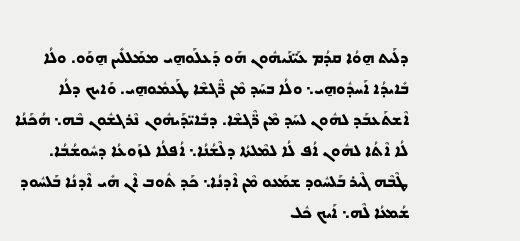ܕܠܰܝܬ ܗ̱ܘܳܐ ܩܕܳܡ ܥܰܝ̈ܢܰܝܗܽܘܢ ܗܰܘ ܕܰܥܠܰܘܗ̱ܝ ܡܡܰܠܠܺܝܢ ܗ̱ܘܰܘ. ܘܠܳܐ ܒܺܐܝܕܳܐ ܐܰܚܕܽܘܗ̱ܝ܆ ܘܠܳܐ ܒܚܰܕ ܡܶܢ ܪ̈ܶܓܫܶܐ ܛܰܥܡܽܘܗ̱ܝ. ܘܰܐܝܟ ܕܠܳܐ ܐܶܫܬܰܥܒܰܕ ܠܗܽܘܢ ܠܚܰܕ ܡܶܢ ܪ̈ܶܓܫܶܐ. ܕܒܺܐܝ̈ܕܰܝܗܽܘܢ ܢܶܪܓܫܽܘܢ ܒܶܗ܆ ܗܳܟܰܢܳܐ ܠܳܐ ܐܶܬܳܐ ܠܗܽܘܢ ܐܳܦ ܠܳܐ ܠܡܶܠܬܳܐ ܕܠܶܫܳܢܳܐ܆ ܐܳܦܠܳܐ ܠܙܰܘܥܳܐ ܕܚܽܘܫܳܒܳܐ. ܛܶܒܶܗ ܓܶܝܪ ܒܰܠܚܽܘܕ ܫܡܰܥܘ ܡܶܢ ܐܶܕܢܳܐ܆ ܟܰܕ ܬܽܘܒ ܐܶܢ ܗܺܝ ܐܶܕܢܳܐ ܒܰܠܚܽܘܕ ܫܳܡܥܳܐ ܠܶܗ܆ ܐܰܝܟ ܟܽܠ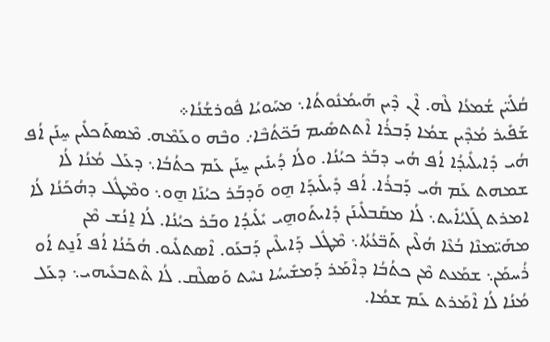ܩܳܠܺܝ̈ܢ ܫܳܡܥܳܐ ܠܶܗ. ܐܶܢ ܕܶܝܢ ܗܰܝܡܳܢܽܘܬܳܐ܆ ܡܚܰܘܝܳܐ ܦܽܘܪܫܳܢܳܐ܀
ܫܰܦܺܝܪ ܡܳܕܶܝܢ ܫܡܳܐ ܕܰܒܪܳܐ ܐܶܬܬܣܺܝܡ ܒܰܟ̈ܬܳܒܶܐ܇ ܘܒܶܗ ܘܥܰܡܶܗ. ܡܶܣܬܰܟܠܺܝܢ ܚ̱ܢܰܢ ܐܳܦ ܗܳܝ ܕܺܐܝܠܺܝܕܳܐ ܐܳܦ ܗܳܝ ܕܒܰܪ ܟܝܳܢܳܐ. ܘܠܳܐ ܕܳܝܢܺܝܢ ܚ̱ܢܰܢ ܥܰܡ ܟܬܳܒܳܐ܆ ܕܥܰܠ ܡܳܢܳܐ ܠܳܐ ܫܡܗܬ ܥܰܡ ܗܳܝ ܕܰܒܪܳܐ. ܐܳܦ ܕܺܝܠܺܝܕܰܐ ܗ̱ܘ ܘܰܕܒܰܪ ܟܝܳܢܰܐ ܗ̱ܘ܆ ܘܡܶܛܽܠ ܕܗܳܟܰܢܳܐ ܠܳܐ ܐܡܪܬ ܓܰܠܝܳܐܺܝܬ܆ ܠܳܐ ܡܩܰܒܠܺܝܢܰܢ ܕܺܐܝܬܰܘܗ̱ܝ ܝܺܠܺܝܕܳܐ ܘܒܰܪ ܟܝܳܢܳܐ. ܠܳܐ ܐ̱ܢܳܫ ܡܶܢ ܡܗܰܝ̈ܡܢܶܐ ܒܳܥܶܐ ܗܳܠܶܝܢ ܬܰܒ̈ܥܳܬܳܐ܆ ܡܶܛܽܠ ܕܰܐܝܠܶܝܢ ܕܰܒܥܰܘ. ܐܶܣܬܠܺܝܘ. ܗܳܟܰܢܳܐ ܐܳܦ ܐܰܢ̱ܬ ܐܳܘ ܪܳܚܡܰܢ܆ ܫܡܰܥܬ ܡܶܢ ܟܬܳܒܳܐ ܕܐܶܡܰܪ ܕܰܡܫܺܝܚܳܐ ܢܚܶܬ ܘܰܣܠܶܩ. ܠܳܐ ܬܶܬܒܥܺܝܗܝ܆ ܕܥܰܠ ܡܳܢܳܐ ܠܳܐ ܐܶܡܰܪܬ ܥܰܡ ܫܡܳܐ.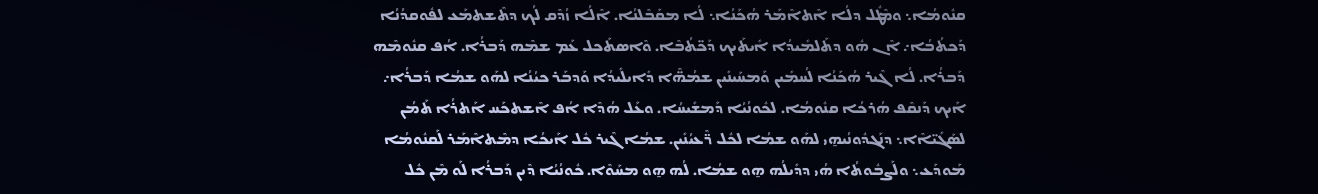ܩܢܽܘܡܳܐ܆ ܘܡܶܛܽܠ ܕܠܳܐ ܐܶܬܐܶܡܰܪ ܗܳܟܰܢܳܐ܆ ܠܳܐ ܡܩܰܒܶܠܢܳܐ. ܐܶܠܳܐ ܙܳܕܶܩ ܠܳܟ ܕܬܶܫܬܡܰܥ ܠܦܽܘܩܕܳܢܳܐ ܕܰܟܬܳܒܳܐ܇ ܐܶܢ ܗܽܘ ܕܬܰܠܡܺܝܕܳܐ ܐܺܝܬܰܝܟ ܕܰܟ̈ܬܳܒܶܐ. ܘܶܐܣܬܰܟܠ ܥܰܡ ܫܡܶܗ ܕܰܒܪܳܐ. ܐܳܦ ܩܢܽܘܡܶܗ ܕܰܒܪܳܐ. ܠܳܐ ܓܶܝܪ ܗܳܟܰܢܳܐ ܠܳܚܡܺܝܢ ܘܰܡܚܰܝܢܺܝܢ ܫܡܳܗ̈ܶܐ ܕܺܐܝܠܺܝܕܳܐ ܘܰܕܒܰܪ ܟܝܳܢܳܐ ܠܗܰܘ ܫܡܳܐ ܕܰܒܪܳܐ܇ ܐܰܝܟ ܕܰܢܩܶܦ ܗܳܪܟܳܐ ܩܢܽܘܡܳܐ. ܠܟܽܘܢܳܝܳܐ ܕܰܡܫܺܝܚܳܐ. ܘܥܰܠ ܗܳܕܶܐ ܐܳܦ ܐܶܫܬܟܰܚ ܐܰܬܪܳܐ ܬܰܡܳܢ ܠܣܰܓܺܝ̈ܐܶܐ܆ ܕܢܰܓܕܽܘܢܳܝܗ̱ܝ ܠܗܰܘ ܫܡܳܐ ܠܟܽܠ ܪ̈ܶܥܝܳܢܺܝܢ. ܫܡܳܐ ܓܶܝܪ ܟܽܠ ܐܰܝܟܳܐ ܕܡܶܬܐܶܡܰܪ ܠܰܩܢܽܘܡܳܐ ܡܰܘܕܰܥ܆ ܘܠܰܨܒܽܘܬܳܐ ܗܳܝ ܕܕܺܝܠܳܗ ܗ̱ܘ ܫܡܳܐ. ܠܳܗ ܗ̱ܘ ܡܚܰܘܶܐ. ܟܽܘܢܳܝܳܐ ܕܶܝܢ ܕܰܒܪܳܐ ܠܰܘ ܡܶܢ ܟܽܠ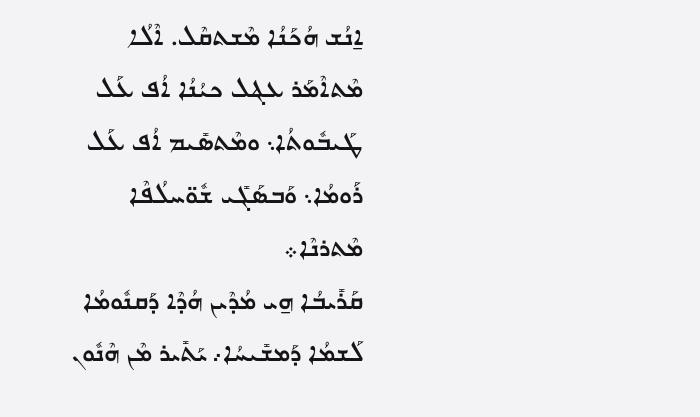ܐ̱ܢܳܫ ܗܳܟܰܢܳܐ ܡܶܫܬܩܶܠ. ܐܶܠܳܐ ܡܶܬܐܶܡܰܪ ܥܔܠ ܟܝܳܢܳܐ ܐܳܦ ܥܰܠ ܛܰܝܒܽܘܬܳܐ܆ ܘܡܶܬܣܺܝܡ ܐܳܦ ܥܰܠ ܪܰܘܡܳܐ܆ ܘܰܒܣܰܓܺܝ ܫܽܘ̈ܚܠܳܦܶܐ ܡܶܬܪܢܶܐ܀
ܩܰܪܺܝܒܳܐ ܗ̱ܝ ܡܳܕܶܝܢ ܗܳܕܶܐ ܕܰܩܢܽܘܡܳܐ ܠܰܫܡܳܐ ܕܰܡܫܺܝܚܳܐ܇ ܝܰܬܺܝܪ ܡܶܢ ܗܶܢܽܘܢ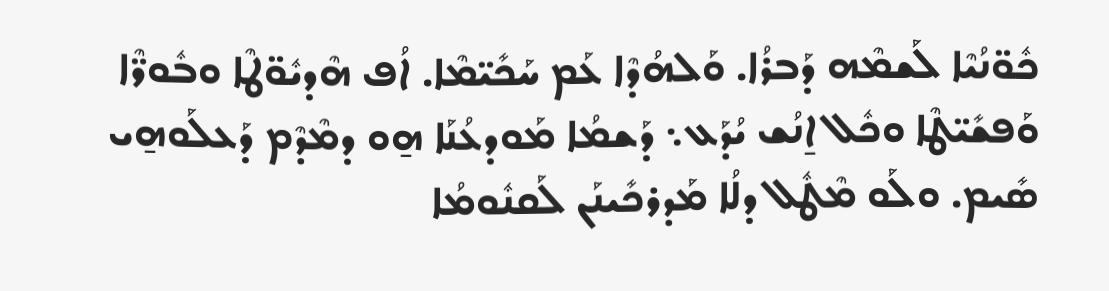ܟܽܘ̈ܢܳܝܶܐ ܠܰܫܡܶܗ ܕܰܒܪܳܐ. ܘܰܠܗܳܕܶܐ ܥܰܡ ܚܰܟܺܝ̈ܡܶܐ. ܐܳܦ ܗܶܕܝܽܘ̈ܛܶܐ ܘܒܽܘܪ̈ܶܐ ܘܰܦܫܺܝ̈ܛܶܐ ܘܟܽܠ ܐ̱ܢܳܫ ܝܳܕܰܥ܆ ܕܰܫܡܳܐ ܡܰܘܕܥܳܢܰܐ ܗ̱ܘ ܕܡܶܕܶܡ ܕܰܥܠܰܘܗ̱ܝ ܣܺܝܡ. ܘܠܰܘ ܡܶܛܽܠ ܕܠܳܐ ܡܰܕܪܟܺܝܢܰܢ ܠܰܩܢܽܘܡܳܐ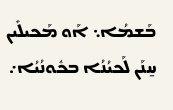ܒܰܫܡܳܐ܆ ܐܰܘ ܡܰܟܝܠܺܝܢ ܚ̱ܢܰܢ ܠܰܟܝܳܢܳܐ ܒܟܽܘܢܳܝܳܐ܇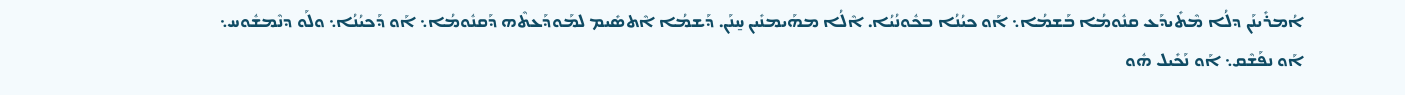ܐܳܡܪܺܝܢܰܢ ܕܠܳܐ ܡܶܬܺܝܕܰܥ ܩܢܽܘܡܳܐ ܒܰܫܡܳܐ܆ ܐܰܘ ܟܝܳܢܳܐ ܒܟܽܘܢܳܝܳܐ. ܐܶܠܳܐ ܡܗܰܝܡܢܺܝܢ ܚ̱ܢܰܢ. ܕܰܫܡܳܐ ܐܶܬܣܺܝܡ ܠܡܰܘܕܰܥܬܶܗ ܕܰܩܢܽܘܡܳܐ܆ ܐܰܘ ܕܰܟܝܳܢܳܐ܆ ܘܠܰܘ ܕܢܶܡܫܽܘܚ܆ ܐܰܘ ܢܦܰܫܶܩ܆ ܐܰܘ ܢܰܟܺܝܠ ܗܽܘ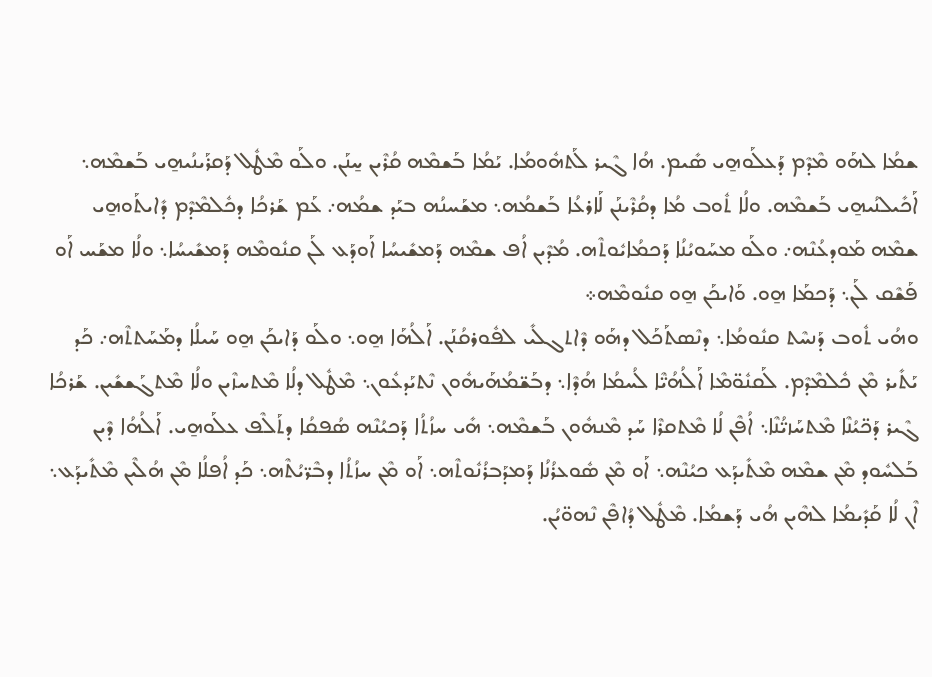ܫܡܳܐ ܠܗܰܘ ܡܶܕܶܡ ܕܰܥܠܰܘܗ̱ܝ ܣܺܝܡ. ܗܳܐ ܓܶܝܪ ܠܰܬܗܽܘܡܳܐ. ܝܰܡܳܐ ܒܰܫܡܶܗ ܩܳܪܶܝܢ ܚ̱ܢܰܢ. ܘܠܰܘ ܡܶܛܽܠ ܕܰܩܪܰܝܢܳܝܗ̱ܝ ܒܰܫܡܶܗ܆ ܐܰܟܺܝܠܢܳܝܗ̱ܝ ܒܰܫܡܶܗ. ܘܠܳܐ ܬܽܘܒ ܡܳܐ ܕܩܳܪܶܝܢܰܢ ܠܰܐܪܥܳܐ ܒܰܫܡܳܗ܆ ܡܫܰܚܢܳܗ ܒܝܰܕ ܫܡܳܗ܇ ܥܰܡ ܫܰܪܟܳܐ ܕܟܽܠܡܶܕܶܡ ܕܺܐܝܬܰܘܗ̱ܝ ܫܡܶܗ ܡܰܘܕܥܳܢܶܗ܇ ܘܠܰܘ ܡܚܰܘܝܳܢܳܐ ܕܰܟܡܳܐܝܽܘܬܶܗ. ܡܳܕܶܝܢ ܐܳܦ ܫܡܶܗ ܕܰܡܫܺܝܚܳܐ ܐܰܘܕܰܥ ܠܰܢ ܩܢܽܘܡܶܗ ܕܰܡܫܺܝܚܳܐ܆ ܘܠܳܐ ܡܫܰܚ ܐܰܘ ܦܰܫܶܩ ܠܰܢ܆ ܕܰܟܡܰܐ ܗ̱ܘ. ܘܰܐܝܟܰܢ ܗ̱ܘ ܩܢܽܘܡܶܗ܀
ܘܗܳܝ ܬܽܘܒ ܕܰܢܚܶܬ ܩܢܽܘܡܳܐ܆ ܕܢܶܣܬܰܟܰܠ ܕܗܰܘ ܕܶܐܬܓܠܺܝ ܠܦܽܘܪܩܳܢܰܢ. ܐܰܠܳܗܰܐ ܗ̱ܘ܆ ܘܠܰܘ ܕܰܐܝܟܰܢ ܗ̱ܘ ܚܰܝܠܳܐ ܕܡܰܚܰܬܬܶܗ܇ ܟܰܕ ܝܰܬܺܝܪ ܡܶܢ ܟܽܠܡܶܕܶܡ. ܠܰܩܢܽܘ̈ܡܶܐ ܐܰܠܳܗܳܝ̈ܶܐ ܠܳܚܡܳܐ ܗܳܕܶܐ܆ ܕܒܰܫ̈ܡܳܗܰܝܗܽܘܢ ܢܶܬܝܰܕܥܽܘܢ܆ ܡܶܛܽܠ ܕܠܳܐ ܡܶܬܚܙܶܝܢ ܘܠܳܐ ܡܶܬܓܰܫܫܺܝܢ. ܫܰܪܟܳܐ ܓܶܝܪ ܕܰܟ̈ܝܳܢܶܐ ܡܶܬܚܰܙܝ̈ܳܢܶܐ܆ ܐܳܦܶܢ ܠܳܐ ܡܶܬܩܪܶܐ ܚܰܕ ܡܶܢܗܽܘܢ ܒܰܫܡܶܗ܆ ܗܺܝ ܚܙܳܬܳܐ ܕܰܟܝܳܢܶܗ ܣܳܦܩܳܐ ܕܬܰܠܶܦ ܥܠܰܘܗ̱ܝ. ܐܰܠܳܗܳܐ ܕܶܝܢ ܒܰܠܚܽܘܕ ܡܶܢ ܫܡܶܗ ܡܶܬܺܝܕܰܥ ܟܝܳܢܶܗ܆ ܐܰܘ ܡܶܢ ܣܽܘܥܪܳܢܳܐ ܕܰܡܕܰܒܪܳܢܽܘܬܶܗ܆ ܐܰܘ ܡܶܢ ܚܙܳܬܳܐ ܕܒܶܪ̈ܝܳܬܶܗ܆ ܟܰܕ ܐܳܦܠܳܐ ܡܶܢ ܗܳܠܶܝܢ ܡܶܬܺܝܕܰܥ܆ ܐܶܢ ܠܳܐ ܩܰܕܺܝܡܳܐ ܠܗܶܝܢ ܗܳܝ ܕܰܫܡܳܐ. ܡܶܛܽܠ ܕܳܐܦܶܢ ܢܶܗܘ̈ܝܳܢ.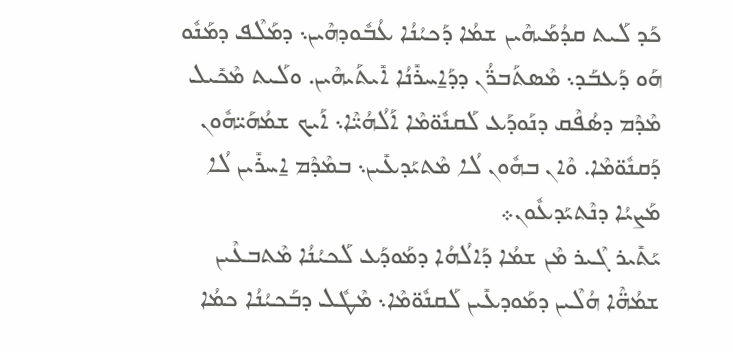ܟܰܕ ܠܰܝܬ ܩܕܳܡܰܝܗܶܝܢ ܫܡܳܐ ܕܰܟܝܳܢܳܐ ܥܳܒܽܘܕܗܶܝܢ܆ ܕܡܰܠܶܦ ܕܡܰܢܽܘ ܗܰܘ ܕܰܥܒܰܕ܆ ܡܶܣܬܰܒܪ̈ܳܢ ܕܕܰܐ̱ܚܪܺܢܳܐ ܐܺܝܬܰܝܗܶܝܢ. ܘܠܰܝܬ ܡܶܟܺܝܠ ܡܶܕܶܡ ܕܣܳܦܶܩ ܕܢܰܘܕܰܥ ܠܰܩܢܽܘ̈ܡܶܐ ܐܰܠܳܗܳܝ̈ܶܐ܆ ܐܰܝܟ ܫܡܳܗܰܝ̈ܗܽܘܢ ܕܰܩܢܽܘ̈ܡܶܐ. ܘܶܐܢ ܒܗܽܘܢ ܠܳܐ ܡܶܬܝܰܕܥܺܝܢ܆ ܒܡܶܕܶܡ ܐ̱ܚܪܺܝܢ ܠܳܐ ܡܰܨܝܳܐ ܕܢܶܬܝܰܕܥܽܘܢ܀
ܝܰܬܺܝܪ ܓܶܝܪ ܡܶܢ ܫܡܳܐ ܕܰܐܠܳܗܳܐ ܕܡܰܘܕܰܥ ܠܰܟܝܳܢܳܐ ܡܶܬܒܥܶܝܢ ܫܡܳܗ̈ܶܐ ܗܳܠܶܝܢ ܕܡܰܘܕܥܺܝܢ ܠܰܩܢܽܘ̈ܡܶܐ܆ ܡܶܛܽܠ ܕܒܰܟܝܳܢܳܐ ܟܡܳܐ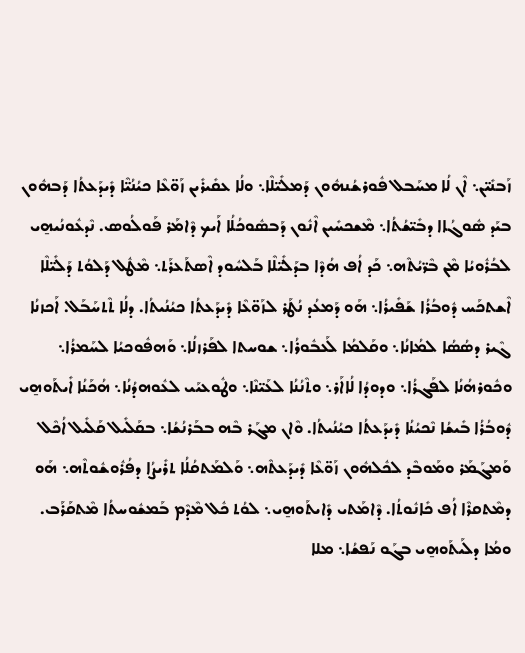ܙܰܒܢܺܝ̈ܢ܆ ܐܶܢ ܠܳܐ ܡܚܰܒܠ ܦܽܘܪܫܳܢܗܽܘܢ ܕܰܡܠܺܝ̈ܠܶܐ܆ ܘܠܳܐ ܥܩܺܝܪܺܝܢ ܙܰܘ̈ܥܶܐ ܟܝܳܢܳܝ̈ܶܐ ܕܺܝܕܰܥܬܳܐ ܕܰܒܗܽܘܢ ܒܝܰܕ ܣܽܘܓܳܐܐ ܕܒܺܝ̈ܫܳܬܳܐ܆ ܡܶܫܟܚܺܝܢ ܐܶܢܽܘܢ ܕܰܒܣܽܘܟܳܠܳܐ ܐܰܝܟ ܕܶܐܡܰܪ ܦܰܘܠܳܘܣ. ܢܶܕܥܽܘܢܳܝܗ̱ܝ ܠܒܳܪܽܘܝܳܐ ܡܶܢ ܒܶܪ̈ܝܳܬܶܗ܆ ܟܰܕ ܐܳܦ ܗܳܕܶܐ ܒܕܰܠܺܝ̈ܠܶܐ ܒܰܠܚܽܘܕ ܐܶܣܬܰܥܪܰܬ܆ ܡܶܛܽܠ ܕܰܠܘܳܬ ܕܰܠܺܝ̈ܠܶܐ ܐܶܫܬܟܰܚ ܕܽܘܒܳܪܳܐ ܫܰܦܺܝܪܳܐ܆ ܗܰܘ ܕܰܡܥܳܕ ܢܳܛܰܪ ܠܙܰܘ̈ܥܶܐ ܕܺܝܕܰܥܬܳܐ ܟܝܳܢܳܝܬܳܐ. ܕܠܳܐ ܬܶܬܚܰܒܰܠ. ܐܰܟܙܢܳܐ ܓܶܝܪ ܕܣܳܣܳܐ ܠܡܳܐܢܳܐ܆ ܘܩܰܠܡܳܐ ܠܰܥܒܽܘܪܳܐ܆ ܫܘܚܬܐ ܠܦܰܪܙܠܳܐ܆ ܘܰܗܦܽܘܟܝܳܐ ܠܚܰܡܪܳܐ܆ ܘܟܽܘܪܗܳܢܳܐ ܠܦܰܓܪܳܐ܆ ܘܕܘܕܳܐ ܠܳܐܐܰܪ܆ ܘܬܶܢܳܢܳܐ ܠܥܰܝ̈ܢܶܐ܆ ܘܛܽܘܥܝܰܝ ܠܥܽܘܗܕܳܢܳܐ܆ ܗܳܟܰܢܳܐ ܐܺܝܬܰܘܗ̱ܝ ܕܽܘܒܳܪܳܐ ܒܺܝܫܳܐ ܢܶܟܝܳܢܳܐ ܕܺܝܕܰܥܬܳܐ ܟܝܳܢܳܝܬܳܐ. ܘܶܐܢ ܡܓܰܪ ܒܶܗ ܒܒܰܪܢܳܫܳܐ܆ ܒܩܰܠܺܝܠ ܩܰܠܺܝܠ ܐܳܟܶܠ ܘܰܡܓܰܡܰܪ ܘܡܰܘܒܶܕ ܠܟܽܠܗܽܘܢ ܙܰܘ̈ܥܶܐ ܕܺܝܕܰܥܬܶܗ܆ ܘܰܠܡܰܬܩܳܠܳܐ ܬܪܺܝܨܳܐ ܕܦܳܪܽܘܫܽܘܬܶܗ܆ ܗܰܘ ܕܡܶܬܩܪܶܐ ܐܳܦ ܟܺܐܢܽܘܬܳܐ. ܕܶܐܡܰܬܝ ܕܺܐܝܬܰܘܗ̱ܝ܆ ܠܘܳܬ ܟܽܠ ܡܶܕܶܡ ܒܰܡܫܽܘܚܬܳܐ ܡܶܬܩܰܪܰܒ. ܘܡܳܐ ܕܠܰܝܬܰܘܗ̱ܝ ܒܓܰܘ ܢܰܦܫܳܐ܆ ܡܠܐ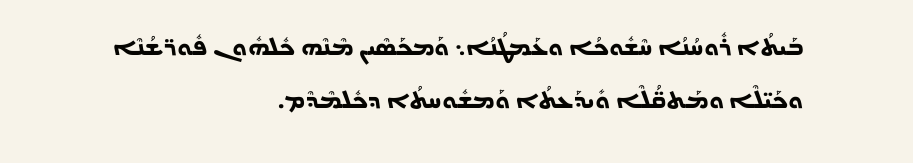ܒܰܝܬܳܐ ܪܽܘܚܳܢܳܐ ܚܶܫܽܘܟܳܐ ܘܥܰܡܛܳܢܳܐ܆ ܘܰܡܟܰܣܶܝܢ ܡܶܢܶܗ ܟܽܠܗܽܘܢ ܦܽܘܪ̈ܫܳܢܶܐ ܘܟܰܝ̈ܠܶܐ ܘܡܰܬܩ̈ܳܠܶܐ ܘܺܝܕܰܥܬܳܐ ܘܰܡܫܽܘܚܬܳܐ ܕܟܽܠܡܶܕܶܡ.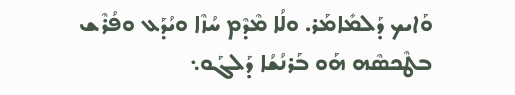ܘܰܐܝܟ ܕܰܠܡܺܐܡܰܪ. ܘܠܳܐ ܡܶܕܶܡ ܚܳܙܶܐ ܘܝܳܕܰܥ ܘܦܳܪܶܫ ܒܛܶܟܣܶܗ ܗܰܘ ܒܰܪܢܳܫܳܐ ܕܰܠܓܰܘ܆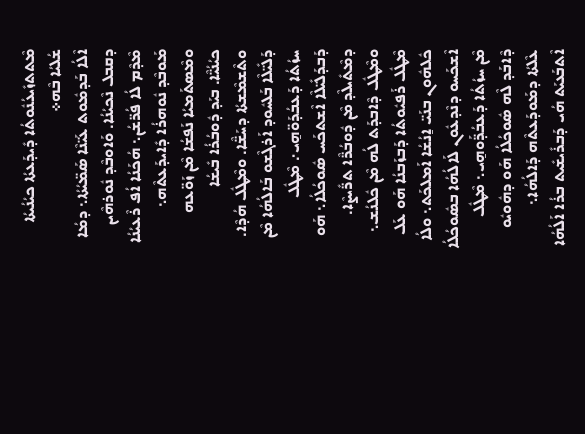ܡܶܬܬܙܺܝܥܳܢܽܘܬܳܐ ܕܺܝܕܰܥܬܳܐ ܟܝܳܢܳܝܬܳܐ ܫܳܠܝܳܐ ܒܶܗ܀
ܐܶܠܳܐ ܒܰܕܡܽܘܬ ܥܰܝ̈ܢܶܐ ܣܰܡ̈ܝܳܬܳܐ܆ ܕܡܳܐ ܕܩܒܠ ܢܶܟܝܳܢܳܐ. ܘܰܐܘܒܶܕ ܢܽܘܪܗܶܝܢ ܡܶܕܶܡ ܠܳܐ ܦܳܪ̈ܫܳܢ܆ ܗܳܟܰܢܳܐ ܐܳܦ ܪܶܥܝܳܢܳܐ ܡܰܘܒܶܕ ܢܽܘܗܪܳܐ ܕܺܐܝܕܰܥܬܶܗ܆ ܘܡܶܣܬܰܡܝܳܐ ܢܰܦܫܳܐ ܡܶܢ ܙܰܘ̈ܥܗ ܟܝܳܢܳܝ̈ܶܐ. ܒܝܰܕ ܕܽܘܒܳܪܳܐ ܒܺܝܫܳܐ ܘܬܶܫܡܶܫܬܳܐ ܕܚܰܫ̈ܶܐ. ܘܡܶܛܽܠ ܗܳܕܶܐ. ܕܰܠܺܝ̈ܠܶܐ ܒܰܠܚܽܘܕ ܐܰܪܓܶܫܘ ܒܰܐܠܳܗܳܐ ܡܶܢ ܚܙܳܬܳܐ ܕܰܥܒܳܕܰܘ̈ܗ̱ܝ܇ ܡܶܛܽܠ ܕܰܒܕܰܠܺܝ̈ܠܶܐ ܐܶܫܬܟܰܚ ܣܽܘܟܳܠܳܐ܆ ܗܰܘ ܕܡܶܬܺܝܠܶܕ ܡܶܢ ܕܽܘܒܳܪ̈ܶܐ ܬܪ̈ܺܝܨܶܐ. ܘܡܶܛܽܠ ܕܶܐܒܕܰܬ ܠܳܗ ܡܶܢ ܟܽܠܢܳܫ܆ ܡܶܛܽܠ ܪܰܦܝܽܘܬܳܐ ܕܰܒܙܰܒܢܳܐ ܗܰܘ ܥܰܠ ܟܽܠܗܽܘܢ ܒܢܰܝ̈ ܐ̱ܢܳܫܳܐ ܐܰܡܠܟܰܬ܆ ܘܠܳܐ ܐܶܫܟܰܚܘ ܕܢܶܕܥܽܘܢ ܠܰܐܠܳܗܳܐ ܒܣܽܘܟܳܠܳܐ ܡܶܢ ܚܙܳܬܳܐ ܕܰܥܒܳܕ̈ܰܘܗ̱ܝ܆ ܡܶܛܽܠ ܕܶܐܒܰܕ ܠܶܗ ܣܽܘܟܳܠܳܐ ܗܰܘ ܕܗܽܘܝܽܘ ܥܶܠܬܳܐ ܕܡܰܘܕܰܥܬܶܗ ܕܰܐܠܳܗܳܐ܆ ܐܶܬܒܰܥܝܰܬ ܗܳܝ ܕܰܒܪܺܝܫܺܝܬ ܒܪܳܐ ܐܰܠܳܗܳܐ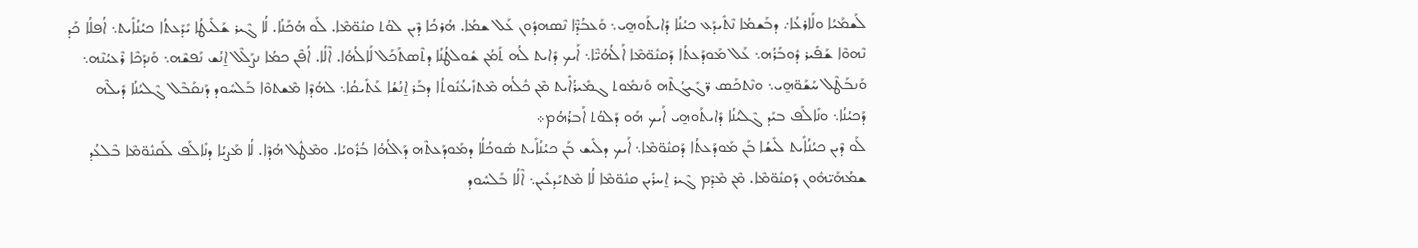ܠܰܫܡܰܝܳܐ ܘܠܰܐܪܥܳܐ܇ ܕܒܰܫܡܳܐ ܢܶܬܺܝܕܰܥ ܟܝܳܢܳܐ ܕܺܐܝܬܰܘܗ̱ܝ܆ ܘܰܥܒܳܕ̈ܶܐ ܢܶܣܗܕܽܘܢ ܥܰܠ ܫܡܳܐ. ܗܳܪܟܳܐ ܕܶܝܢ ܠܘܳܬ ܩܢܽܘ̈ܡܶܐ. ܠܰܘ ܗܳܟܰܢܳܐ. ܠܳܐ ܓܶܝܪ ܫܰܠܺܝܛܳܐ ܝܺܕܰܥܬܳܐ ܟܝܳܢܳܐܺܝܬ܆ ܐܳܦܠܳܐ ܟܰܕ ܢܶܗܘܶܐ ܫܰܦܺܝܪ ܕܽܘܒܰܪܳܗ܆ ܥܰܠ ܡܰܘܕܰܥܬܳܐ ܕܰܩܢܽܘ̈ܡܶܐ ܐܰܠܳܗܳܝ̈ܶܐ܆ ܐܰܝܟ ܕܺܐܝܬ ܠܳܗ ܬܰܡܳܢ ܫܽܘܠܛܳܢܳܐ ܕܬܶܣܬܰܟܰܠ ܠܰܐܠܳܗܳܐ. ܐܶܠܳܐ. ܐܳܦܶܢ ܟܡܳܐ ܢܨܰܠܶܠ ܐ̱ܢܳܫ ܢܰܦܫܶܗ܆ ܘܰܢܕܰܟܶܐ ܪܶܥܝܳܢܶܗ܆ ܘܰܢܒܰܛܶܠ ܚܰܫܰܘ̈ܗ̱ܝ܆ ܘܢܶܬܟܰܣ ܪ̈ܓܺܝܓܳܬܶܗ ܘܰܢܡܽܘܬ ܓܡܺܝܪܳܐܺܝܬ ܡܶܢ ܟܽܠܳܗ ܡܶܬܙܺܝܥܳܢܽܘܬܳܐ ܕܒܰܪ ܐ̱ܢܳܫܳܐ ܥܰܬܺܝܩܳܐ܆ ܠܗܳܕܶܐ ܡܶܫܬܘܶܐ ܒܰܠܚܽܘܕ ܕܰܢܩܰܒܶܠ ܓܶܠܝܳܢܳܐ ܕܺܝܠܶܗ ܕܰܟܝܳܢܳܐ܆ ܘܢܺܐܠܰܦ ܒܝܰܕ ܓܶܠܝܳܢܳܐ ܕܺܐܝܬܰܘܗ̱ܝ ܐܰܝܟ ܗܰܘ ܕܰܠܘܳܬ ܐܰܒܪܳܗܳܡ܀
ܠܰܘ ܕܶܝܢ ܟܝܳܢܳܐܺܝܬ ܠܺܝܫܳܐ ܒܰܢ ܡܰܘܕܰܥܬܳܐ ܕܰܩܢܽܘ̈ܡܶܐ܆ ܐܰܝܟ ܕܠܺܝܫ ܒܰܢ ܟܝܳܢܳܐܺܝܬ ܣܽܘܟܳܠܳܐ ܕܡܰܘܕܰܥܬܶܗ ܕܰܐܠܳܗܳܐ ܒܳܪܽܘܝܳܐ. ܘܡܶܛܽܠ ܗܳܕܶܐ. ܠܳܐ ܡܰܨܝܳܐ ܕܢܺܐܠܰܦ ܠܰܩܢܽܘ̈ܡܶܐ ܒܶܠܥܳܕ ܫܡܳܗܰܝ̈ܗܽܘܢ ܕܰܩܢܽܘ̈ܡܶܐ. ܡܶܢ ܡܶܕܶܡ ܓܶܝܪ ܐ̱ܚܪܺܝܢ ܩܢܽܘ̈ܡܶܐ ܠܳܐ ܡܶܬܝܰܕܥܺܝܢ܆ ܐܶܠܳܐ ܒܰܠܚܽܘܕ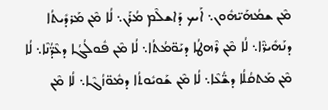ܡܶܢ ܫܡܳܗܰܝ̈ܗܽܘܢ܆ ܐܰܝܟ ܕܰܐܫܠܶܡ ܡܳܪܰܢ܆ ܠܳܐ ܡܶܢ ܡܰܪܕܺܝܬܳܐ ܕܢܰܗܺܝܪ̈ܶܐ܆ ܠܳܐ ܡܶܢ ܪܶܗܛܳܐ ܕܝܰܘ̈ܡܳܬܳܐ܆ ܠܳܐ ܡܶܢ ܦܽܘܠܳܓܳܐ ܕܥܶܕ̈ܳܢܶܐ܆ ܠܳܐ ܡܶܢ ܡܰܬܩܳܠܳܐ ܕܫ̈ܳܥܶܐ܆ ܠܳܐ ܡܶܢ ܫܰܘܝܽܘܬܳܐ ܕܡܽܘ̈ܙܳܓܶܐ܆ ܠܳܐ ܡܶܢ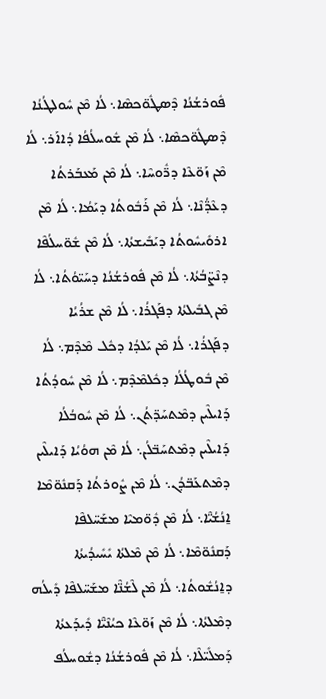ܦܽܘܪܫܳܢܳܐ ܕܶܣܛܽܘ̈ܟܣܶܐ܆ ܠܳܐ ܡܶܢ ܚܽܘܠܛܳܢܳܐ ܕܶܣܛܽܘ̈ܟܣܶܐ܆ ܠܳܐ ܡܶܢ ܫܽܘܚܠܳܦܳܐ ܕܳܐܐܰܪ܆ ܠܳܐ ܡܶܢ ܙܰܘ̈ܥܶܐ ܕܪ̈ܽܘܚܶܐ܆ ܠܳܐ ܡܶܢ ܡܰܥܒܰܪܬܳܐ ܕܥܶܕ̈ܳܢܶܐ܆ ܠܳܐ ܡܶܢ ܪܰܒܽܘܬܳܐ ܕܝܰܡܳܐ܆ ܠܳܐ ܡܶܢ ܐܪܘܺܝܚܽܘܬܳܐ ܕܝܰܒܺܝܫܬܳܐ܆ ܠܳܐ ܡܶܢ ܫܽܘ̈ܚܠܳܦܶܐ ܕܢܶܨ̈ܒܳܬܳܐ܆ ܠܳܐ ܡܶܢ ܦܽܘܪܫܳܢܳܐ ܕܚܰܝ̈ܘܳܬܳܐ܆ ܠܳܐ ܡܶܢ ܓܒܺܝܠܬܳܐ ܕܦܰܓܪܳܐ܆ ܠܳܐ ܡܶܢ ܫܪܳܝܳܐ ܕܦܰܓܪܳܐ܆ ܠܳܐ ܡܶܢ ܝܰܠܕܳܐ ܕܟܽܠ ܡܶܕܶܡ܆ ܠܳܐ ܡܶܢ ܒܽܘܛܳܠܳܐ ܕܟܽܠܡܶܕܶܡ܆ ܠܳܐ ܡܶܢ ܚܽܘܕܳܬܳܐ ܕܰܐܝܠܶܝܢ ܕܡܶܬܚܰܕ̈ܬܳܢ܆ ܠܳܐ ܡܶܢ ܚܽܘܒܳܠܳܐ ܕܰܐܝܠܶܝܢ ܕܡܶܬܚܰܒ̈ܠܳܢ܆ ܠܳܐ ܡܶܢ ܗܘܳܝܳܐ ܕܰܐܝܠܶܝܢ ܕܡܶܬܥܰܒ̈ܕܳܢ܆ ܠܳܐ ܡܶܢ ܨܽܘܪܬܳܐ ܕܰܩܢܽܘ̈ܡܶܐ ܐ̱ܢܳܫܳܝ̈ܶܐ܆ ܠܳܐ ܡܶܢ ܕܽܘ̈ܡܝܶܐ ܡܫܰܚ̈ܠܦܶܐ ܕܰܩܢܽܘ̈ܡܶܐ܆ ܠܳܐ ܡܶܢ ܡܶܠܬܳܐ ܝܺܚܺܝܕܳܝܬܳܐ ܕܐ̱ܢܳܫܽܘܬܳܐ܆ ܠܳܐ ܡܶܢ ܠܶܫܳܢ̈ܶܐ ܡܫܰܚ̈ܠܦܶܐ ܕܺܝܠܳܗ ܕܡܶܠܬܳܐ܆ ܠܳܐ ܡܶܢ ܙܰܘ̈ܥܶܐ ܟܝܳܢܶܝ̈ܶܐ ܕܺܝܕܰܥܬܳܐ ܕܰܡܠܺܝ̈ܠܶܐ܆ ܠܳܐ ܡܶܢ ܦܽܘܪܫܳܢܳܐ ܕܫܽܘܚܠܳܦ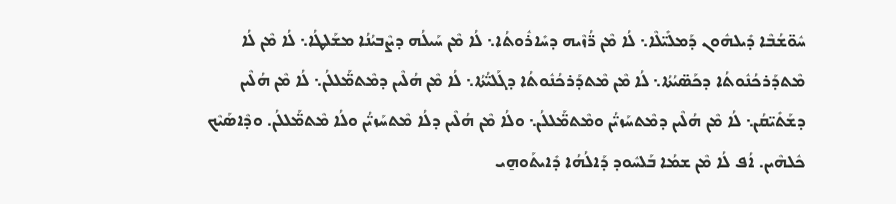ܚܽܘ̈ܫܳܒܶܐ ܕܺܝܠܗܽܘܢ ܕܰܡܠܺܝ̈ܠܶܐ܆ ܠܳܐ ܡܶܢ ܪ̈ܳܙܶܝܗ ܕܚܺܐܪܽܘܬܳܐ܆ ܠܳܐ ܡܶܢ ܚܰܝܠܳܗ ܕܨܶܒܝܳܢܳܐ ܡܫܰܠܛܳܐ܆ ܠܳܐ ܡܶܢ ܠܳܐ ܡܶܬܕܰܪܟܳܢܽܘܬܳܐ ܕܟܰܣ̈ܝܳܬܳܐ܆ ܠܳܐ ܡܶܢ ܡܶܬܕܰܪܟܳܢܽܘܬܳܐ ܕܓܰܠܝ̈ܳܬܳܐ܆ ܠܳܐ ܡܶܢ ܗܳܠܶܝܢ ܕܡܶܬܡ̈ܰܠܠܳܢ܆ ܠܳܐ ܡܶܢ ܗܳܠܶܝܢ ܕܫܰܬܺܝ̈ܩܳܢ܆ ܠܳܐ ܡܶܢ ܗܳܠܶܝܢ ܕܡܶܬܚܰܙܝ̈ܳܢ ܘܡܶܬܡ̈ܰܠܠܳܢ܆ ܘܠܳܐ ܡܶܢ ܗܳܠܶܝܢ ܕܠܳܐ ܡܶܬܚܰܙܝ̈ܳܢ ܘܠܳܐ ܡܶܬܡ̈ܰܠܠܳܢ. ܘܕܶܐܣܰܝܶܟ ܟܽܠܗܶܝܢ. ܐܳܦ ܠܳܐ ܡܶܢ ܫܡܳܐ ܒܰܠܚܽܘܕ ܕܰܐܠܳܗܳܐ ܕܺܐܝܬܰܘܗ̱ܝ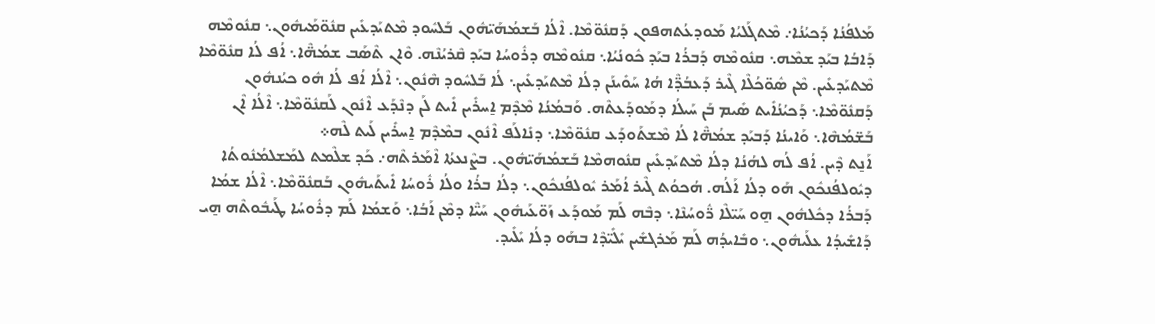ܡܰܠܦܳܢܳܐ ܕܰܟܝܳܢܳܐ܇ ܡܶܬܓܰܠܝܳܐ ܡܰܘܕܥܳܬܗܦܘܢ ܕܰܩܢܽܘ̈ܡܶܐ. ܐܶܠܳܐ ܒܰܫܡܳܗܰܝ̈ܗܽܘܢ ܒܰܠܚܽܘܕ ܡܶܬܝܰܕܥܺܝܢ ܩܢܽܘ̈ܡܰܝܗܽܘܢ܆ ܩܢܽܘܡܶܗ ܕܰܐܒܳܐ ܒܝܰܕ ܫܡܶܗ܆ ܩܢܽܘܡܶܗ ܕܰܒܪܳܐ ܒܝܰܕ ܟܽܘܢܳܝܳܐ܆ ܩܢܽܘܡܶܗ ܕܪܽܘܚܳܐ ܒܝܰܕ ܩܶܪܝܳܢܶܗ. ܘܶܐܢ ܬܶܣܰܒ ܫܡܳܗ̈ܶܐ܆ ܐܳܦ ܠܳܐ ܩܢܽܘ̈ܡܶܐ ܡܶܬܝܰܕܥܺܝܢ. ܡܶܢ ܣܽܘ̈ܟܳܠܶܐ ܓܶܝܪ ܕܰܥܒܳܕ̈ܶܐ ܗܳܐ ܚܰܘܺܝܢܰܢ ܕܠܳܐ ܡܶܬܝܰܕܥܺܝܢ܆ ܠܳܐ ܒܰܠܚܽܘܕ ܗܶܢܽܘܢ܆ ܐܶܠܳܐ ܐܳܦ ܠܳܐ ܗܽܘ ܟܝܳܢܗܽܘܢ ܕܰܩܢܽܘ̈ܡܶܐ܆ ܕܰܟܝܳܢܳܐܺܝܬ ܣܺܝܡ ܒܰܢ ܚܰܝܠܳܐ ܕܡܰܘܕܰܥܬܶܗ. ܘܰܒܡܳܢܳܐ ܡܶܕܶܡ ܐ̱ܚܪܺܝܢ ܐܺܝܬ ܠܰܢ ܕܢܶܕܰܥ ܐܶܢܽܘܢ ܠܰܩܢܽܘ̈ܡܶܐ܆ ܐܶܠܳܐ ܐܶܢ ܒܰܫ̈ܡܳܗܶܐ܆ ܘܰܐܝܢܳܐ ܕܰܒܝܰܕ ܫܡܳܗ̈ܶܐ ܠܳܐ ܡܶܫܬܰܘܕܰܥ ܩܢܽܘ̈ܡܶܐ܆ ܕܢܺܐܠܰܦ ܐܶܢܽܘܢ ܒܡܶܕܶܡ ܐ̱ܚܪܺܝܢ ܠܰܝܬ ܠܶܗ܀
ܐܰܢ̱ܬ ܕܶܝܢ. ܐܳܦ ܠܳܗ ܠܗܳܢܳܐ ܕܠܳܐ ܡܶܬܝܰܕܥܺܝܢ ܩܢܽܘܗܡܶܐ ܒܰܫܡܳܗܰܝ̈ܗܽܘܢ. ܒܨܶܢܥܬܳܐ ܐܶܡܰܪܬܶܗ܇ ܟܰܕ ܫܠܶܡܬ ܠܡܰܫܠܡܳܢܽܘܬܳܐ ܕܝܽܘܠܦܳܢܟܽܘܢ ܗܰܘ ܕܠܳܐ ܐܰܠܳܗ. ܗܳܟܘܳܬ ܓܶܝܪ ܐܳܡܰܪ ܝܽܘܠܦܳܢܟܽܘܢ܆ ܕܠܳܐ ܒܪܳܐ ܘܠܳܐ ܪܽܘܚܳܐ ܐܺܝܬܰܝܗܽܘܢ ܒܰܩܢܽܘ̈ܡܶܐ܆ ܐܶܠܳܐ ܫܡܳܐ ܕܰܒܪܳܐ ܕܟܽܠܗܽܘܢ ܗ̱ܘ ܚܰܝ̈ܠܶܐ ܪ̈ܽܘܚܳܢܶܐ܆ ܕܒܶܗ ܠܰܡ ܡܰܘܕܰܥ ܙܰܘ̈ܥܰܝܗܽܘܢ ܚܰܝ̈ܶܐ ܕܡܶܢ ܐܰܒܳܐ܆ ܘܰܫܡܳܐ ܠܰܡ ܕܪܽܘܚܳܐ ܛܰܝܒܽܘܬܶܗ ܗ̱ܝ ܕܰܐܫܺܝܕܳܐ ܥܠܰܝܗܽܘܢ܆ ܘܒܺܐܝܕܳܗ ܠܰܡ ܡܰܪܓܫܺܝܢ ܝܺܠܺܝ̈ܕܶܐ ܒܗܰܘ ܕܠܳܐ ܝܺܠܺܝܕ.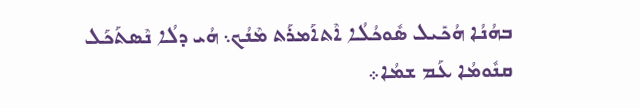ܒܗܳܢܳܐ ܗܳܟܺܝܠ ܣܽܘܟܳܠܳܐ ܐܶܬܐܰܡܪܰܬ ܡܶܢܳܟ܆ ܗܳܝ ܕܠܳܐ ܢܶܣܬܰܟܰܠ ܩܢܽܘܡܳܐ ܥܰܡ ܫܡܳܐ܀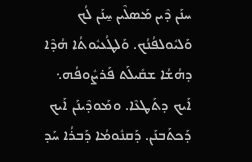ܚܢܰܢ ܕܶܝܢ ܡܰܣܠܶܝܢ ܚ̱ܢܰܢ ܠܳܟ ܘܰܠܝܽܘܠܦܳܢܳܟ. ܘܰܠܛܳܥܝܽܘܬܳܐ ܗܳܕܶܐ ܕܗܳܫܳܐ ܫܩܺܝܠܰܬ ܦܰܪܨܽܘܦܳܗ܆ ܐܰܝܟ ܕܬܰܛܥܶܐ. ܘܡܰܘܕܶܝܢܰܢ ܐܰܝܟ ܕܰܟܬܰܒܢܰܢ. ܕܰܩܢܽܘܡܳܐ ܕܰܒܪܳܐ ܚܰܕ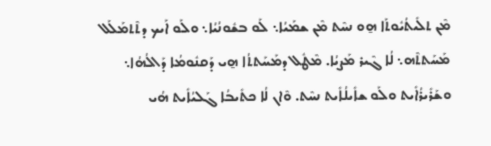ܡܶܢ ܬܠܺܝܬܳܝܽܘܬܰܐ ܗ̱ܘ ܢܚܶܬ ܡܶܢ ܫܡܰܝܳܐ܆ ܠܰܘ ܒܫܽܘܢܳܝܳܐ܆ ܘܠܰܘ ܐܰܝܟ ܕܬܶܬܡܰܠܰܠ ܡܰܚܰܬܬܶܗ܆ ܠܳܐ ܓܶܝܪ ܡܰܨܝܳܐ. ܡܶܛܽܠ ܕܡܰܚܰܬܬܳܐ ܗ̱ܝ ܕܰܩܢܽܘܡܳܐ ܕܰܐܠܳܗܳܐ܆ ܘܫܰܪܺܝܪܳܐܺܝܬ ܘܠܰܘ ܫܐܺܝܠܳܐܺܝܬ ܢܚܶܬ. ܘܶܐܢ ܠܳܐ ܟܬܺܝܒܳܐ ܓܰܠܝܳܐܺܝܬ ܗܳܝ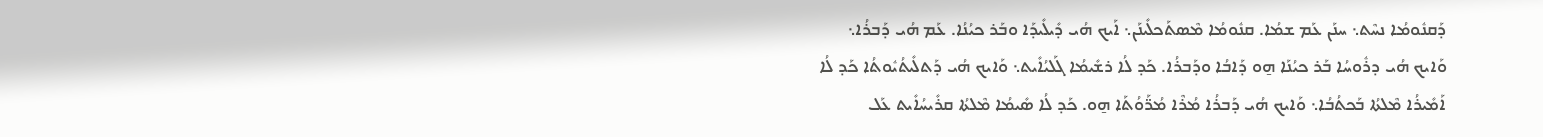ܕܰܩܢܽܘܡܳܐ ܢܚܶܬ܆ ܚܢܰܢ ܥܰܡ ܫܡܳܐ. ܩܢܽܘܡܳܐ ܡܶܣܬܰܟܠܺܝܢܰܢ܆ ܐܰܝܟ ܗܳܝ ܕܺܝܠܺܝܕܰܐ ܘܒܰܪ ܟܝܳܢܳܐ. ܥܰܡ ܗܳܝ ܕܰܒܪܳܐ܆ ܘܰܐܝܟ ܗܳܝ ܕܪܽܘܚܳܐ ܒܰܪ ܟܝܳܢܰܐ ܗ̱ܘ ܕܰܐܒܳܐ ܘܕܰܒܪܳܐ. ܟܰܕ ܠܳܐ ܪܫܺܝܡܳܐ ܓܰܠܝܳܐܺܝܬ܆ ܘܰܐܝܟ ܗܳܝ ܕܰܬܠܺܝܬܳܝܽܘܬܳܐ ܟܰܕ ܠܳܐ ܐܰܡܺܝܪܳܐ ܡܶܠܬܳܐ ܒܰܟܬܳܒܳܐ܆ ܘܰܐܝܟ ܗܳܝ ܕܰܒܪܳܐ ܡܳܪܶܐ ܡܳܪ̈ܰܘܳܬܰܐ ܗ̱ܘ. ܟܰܕ ܠܳܐ ܣܺܝܡܳܐ ܡܶܠܬܳܐ ܩܪܺܝܚܳܐܺܝܬ ܥܰܠ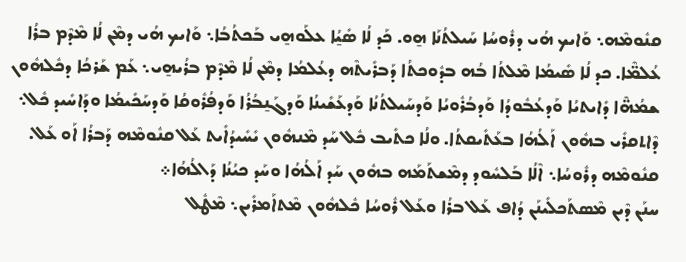ܩܢܽܘܡܶܗ܆ ܘܰܐܝܟ ܗܳܝ ܕܪܽܘܚܳܐ ܚܰܝܠܬܳܢܰܐ ܗ̱ܘ. ܟܰܕ ܠܳܐ ܣܺܝ̱ܳܐ ܥܠܰܘܗ̱ܝ ܒܰܟܬܳܒܳܐ܆ ܘܰܐܝܟ ܗܳܝ ܕܡܶܢ ܠܳܐ ܡܶܕܶܡ ܒܪܳܐ ܥܳܠܡ̈ܶܐ. ܟܕ ܠܳܐ ܣܺܝܡܳܐ ܡܶܠܬܳܐ ܒܳܗ ܒܕܽܘܟܬܳܐ ܕܰܒܪܺܝܬܶܗ ܕܥܳܠܡܳܐ ܕܡܶܢ ܠܳܐ ܡܶܕܶܡ ܒܪܳܝܗ̱ܝ܆ ܥܰܡ ܫܰܪܟܳܐ ܕܟܽܠܗܽܘܢ ܫܡܳܗ̈ܶܐ ܕܺܐܝܬܝܳܐ ܘܰܕܥܳܒܽܘܕܳܐ ܘܰܕܒܳܪܽܘܝܳܐ ܘܰܕܚܰܝܠܬܳܢܳܐ ܘܰܕܥܰܫܺܝܢܳܐ ܘܰܕܓܰܢ̱ܒܳܪܳܐ ܘܰܕܦܳܪܽܘܩܳܐ ܘܰܕܚܰܟܺܝܡܳܐ ܘܕܰܐܚܺܝܕ ܟܽܠ܆ ܕܶܐܬܩܪܺܝ ܒܗܽܘܢ ܐܰܠܳܗܳܐ ܒܥܰܬܺܝܩܬܳܐ. ܘܠܳܐ ܟܬܺܝܒ ܟܽܠ ܚܰܕ ܡܶܢܗܽܘܢ ܝܺܚܺܝܕܳܐܺܝܬ ܥܰܠ ܩܢܽܘܡܶܗ ܕܰܒܪܳܐ ܐܰܘ ܥܰܠ. ܩܢܽܘܡܶܗ ܕܪܽܘܚܳܐ܆ ܐܶܠܳܐ ܒܰܠܚܽܘܕ ܕܡܶܫܬܰܡܰܗ ܒܗܽܘܢ ܚܰܕ ܐܰܠܳܗܳܐ ܘܚܰܕ ܟܝܳܢܳܐ ܕܰܐܠܳܗܳܐ܀
ܚܢܰܢ ܕܶܝܢ ܡܶܣܬܰܟܠܺܝܢܰܢ ܕܳܐܦ ܥܰܠ ܒܪܳܐ ܘܥܰܠ ܪܽܘܚܳܐ ܟܽܠܗܽܘܢ ܡܶܬܐܰܡܪܺܝܢ܆ ܡܶܛܽܠ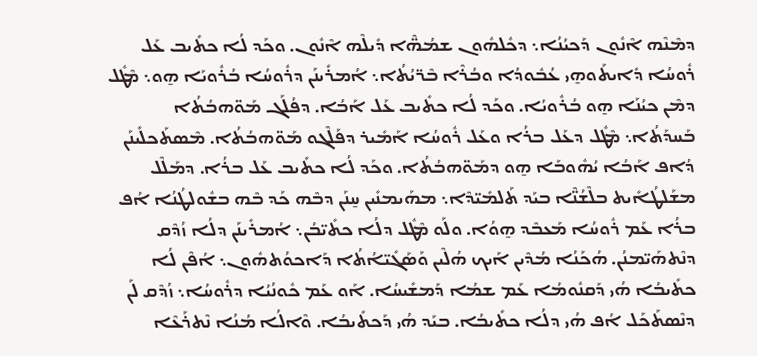ܕܡܶܢܶܗ ܐܶܢܽܘܢ ܕܰܟܝܳܢܳܐ܆ ܕܟܽܠܗܽܘܢ ܫܡܳܗ̈ܶܐ ܕܺܝܠܶܗ ܐܶܢܽܘܢ. ܘܟܰܕ ܠܳܐ ܟܬܺܝܒ ܥܰܠ ܪܽܘܚܳܐ ܕܺܐܝܬܰܘܗ̱ܝ ܥܳܒܽܘܕܳܐ ܘܒܳܪܶܐ ܒܶܪ̈ܝܳܬܳܐ܆ ܐܳܡܪܺܝܢܰܢ ܕܪܽܘܚܳܐ ܒܳܪܽܘܝܰܐ ܗ̱ܘ܆ ܡܶܛܽܠ ܕܡܶܢ ܟܝܳܢܰܐ ܗ̱ܘ ܒܳܪܽܘܝܳܐ. ܘܟܰܕ ܠܳܐ ܟܬܺܝܒ ܥܰܠ ܐܰܒܳܐ. ܕܦܳܠܰܓ ܡܰܘ̈ܗܒܳܬܳܐ ܒܰܚܕܰܬܳܐ܆ ܡܶܛܽܠ ܕܥܰܠ ܒܪܳܐ ܘܥܰܠ ܪܽܘܚܳܐ ܐܰܡܺܝܪ ܕܦܰܠܶܓܘ ܡܰܘ̈ܗܒܳܬܳܐ. ܡܶܣܬܰܟܠܺܝܢܰܢ ܕܳܐܦ ܐܰܒܳܐ ܝܳܗܽܘܒܰܐ ܗ̱ܘ ܕܡܰܘ̈ܗܒܳܬܳܐ. ܘܟܰܕ ܠܳܐ ܟܬܺܝܒ ܥܰܠ ܒܪܳܐ. ܕܡܰܠܶܠ ܡܫܰܠܛܳܐܺܝܬ ܒܠܶܫܳܢ̈ܶܐ ܒܝܰܕ ܬܰܠܡܺܝ̈ܕܶܐ܆ ܡܗܰܝܡܢܺܝܢ ܚ̱ܢܰܢ ܕܒܶܗ ܟܰܕ ܒܶܗ ܒܫܽܘܠܛܳܢܳܐ ܐܳܦ ܒܪܳܐ ܥܰܡ ܪܽܘܚܳܐ ܡܰܥܒܶܕ ܗ̱ܘܳܐ. ܘܠܰܘ ܡܶܛܽܠ ܕܠܳܐ ܟܬܺܝ̈ܒܳܢ܆ ܐܳܡܪܺܝܢܰܢ ܕܠܳܐ ܙܳܕܶܩ ܕܢܶܬܗܰܝ̈ܡܢܳܢ. ܗܳܟܰܢܳܐ ܡܳܕܶܝܢ ܐܰܝܟ ܗܳܠܶܝܢ ܘܰܣܰܓܺܝ̈ܐܳܬܳܐ ܕܰܐܟܘܳܬܗܽܘܢ܆ ܐܳܦܶܢ ܠܳܐ ܟܬܺܝܒܳܐ ܗܳܝ ܕܰܩܢܽܘܡܳܐ ܥܰܡ ܫܡܳܐ ܕܰܡܫܺܝܚܳܐ. ܐܰܘ ܥܰܡ ܟܽܘܢܳܝܳܐ ܕܪܽܘܚܳܐ܆ ܙܳܕܶܩ ܠܰܢ ܕܢܶܣܬܰܟܰܠ ܐܳܦ ܗܳܝ ܕܠܳܐ ܟܬܺܝܒܳܐ. ܒܝܰܕ ܗܳܝ ܕܰܟܬܺܝܒܳܐ. ܘܶܐܠܳܐ ܡܳܢܳܐ ܢܶܬܪܰܥܶܐ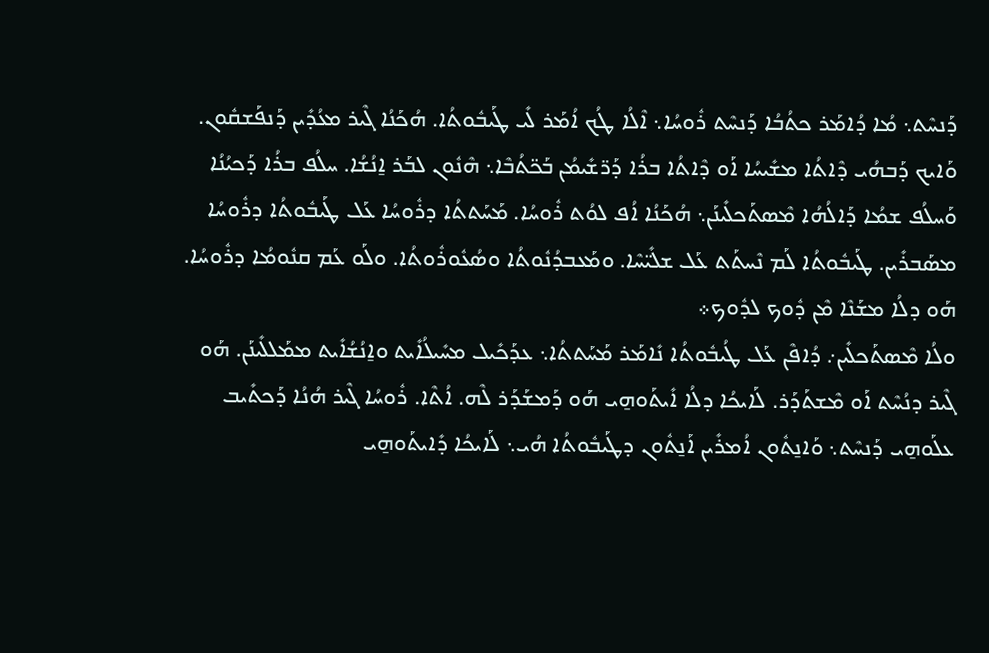ܕܰܢܚܶܬ܆ ܡܳܐ ܕܳܐܡܰܪ ܟܬܳܒܳܐ ܕܰܢܚܶܬ ܪܽܘܚܳܐ܆ ܐܶܠܳܐ ܛܳܟ ܐܳܡܰܪ ܠܺܝ ܛܰܝܒܽܘܬܳܐ. ܗܳܟܰܢܳܐ ܓܶܝܪ ܡܥܳܕܺܝܢ ܕܰܢܦܰܫܩܽܘܢ. ܘܰܐܝܟ ܕܰܒܗܳܝ ܕܶܐܬܳܐ ܡܫܺܝܚܳܐ ܐܰܘ ܕܶܐܬܳܐ ܒܪܳܐ ܕܰܪ̈ܫܺܝܡܳܢ ܒܰܟ̈ܬܳܒܶܐ܆ ܗܶܢܽܘܢ ܠܒܰܪ ܐ̱ܢܳܫܳܐ. ܚܠܳܦ ܒܪܳܐ ܕܰܟܝܳܢܳܐ ܘܰܚܠܳܦ ܫܡܳܐ ܕܰܐܠܳܗܳܐ ܡܶܣܬܰܟܠܺܝܢܰܢ܆ ܗܳܟܰܢܳܐ ܐܳܦ ܠܘܳܬ ܪܽܘܚܳܐ. ܡܰܚܰܬܬܳܐ ܕܪܽܘܚܳܐ ܥܰܠ ܛܰܝܒܽܘܬܳܐ ܕܪܽܘܚܳܐ ܡܣܰܒܪܺܝܢ. ܛܰܝܒܽܘܬܳܐ ܠܰܡ ܢܶܚܬܰܬ ܥܰܠ ܫܠܺܝ̈ܚܶܐ. ܘܡܰܥܒܕܳܢܽܘܬܳܐ ܘܣܳܥܽܘܪܽܘܬܳܐ. ܘܠܰܘ ܥܰܡ ܩܢܽܘܡܳܐ ܕܪܽܘܚܳܐ. ܗܰܘ ܕܠܳܐ ܡܫܰܢܶܐ ܡܶܢ ܕܽܘܟ ܠܕܽܘܟ܀
ܘܠܳܐ ܡܶܣܬܰܟܠܺܝܢ܇ ܕܳܐܦܶܢ ܥܰܠ ܛܳܝܒܽܘܬܳܐ ܢܺܐܡܰܪ ܡܰܚܰܬܬܳܐ܆ ܥܕܰܟܺܝܠ ܡܚܺܝܠܳܐܺܝܬ ܘܐ̱ܢܳܫܳܐܺܝܬ ܡܡܰܠܠܺܝܢܰܢ. ܗܰܘ ܓܶܝܪ ܕܢܳܚܶܬ ܐܰܘ ܡܶܫܬܰܕܰܪ. ܠܰܐܝܟܳܐ ܕܠܳܐ ܐܺܝܬܰܘܗ̱ܝ ܗܰܘ ܕܰܡܫܰܕܰܪ ܠܶܗ. ܐܳܬܶܐ. ܪܽܘܚܳܐ ܓܶܝܪ ܗܳܢܳܐ ܕܰܟܬܺܝܒ ܥܠܰܘܗ̱ܝ ܕܰܢܚܶܬ܆ ܘܰܐܢ̱ܬܽܘܢ ܐܳܡܪܺܝܢ ܐܰܢ̱ܬܽܘܢ ܕܛܰܝܒܽܘܬܳܐ ܗܳܝ܆ ܠܰܐܝܟܳܐ ܕܺܐܝܬܰܘܗ̱ܝ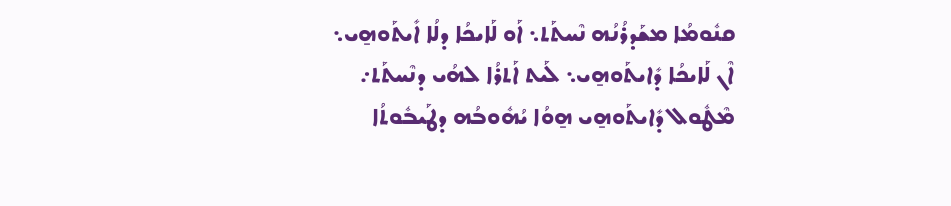ܩܢܽܘܡܳܐ ܡܫܰܕܪܳܢܳܗ ܢܶܚܬܰܬ܆ ܐܰܘ ܠܰܐܝܟܳܐ ܕܠܳܐ ܐܺܝܬܰܘܗ̱ܝ܆ ܐܶܢ ܠܰܐܝܟܳܐ ܕܺܐܝܬܰܘܗ̱ܝ܆ ܠܰܝܬ ܐܰܬܪܳܐ ܠܗܳܝ ܕܢܶܚܬܰܬ܇ ܡܶܛܽܘܠ ܕܺܐܝܬܰܘܗ̱ܝ ܗ̱ܘܳܐ ܝܳܗܽܘܒܳܗ ܕܛܰܝܒܽܘܬܳܐ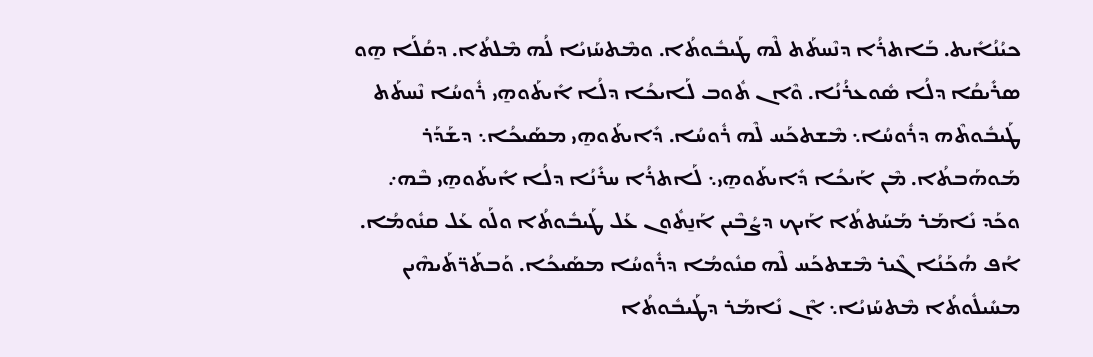ܟܝܳܢܳܐܺܝܬ. ܒܰܐܬܪܳܐ ܕܢܶܚܬܰܬ ܠܶܗ ܛܰܝܒܽܘܬܳܐ. ܘܡܶܬܚܰܙܝܳܐ ܠܳܗ ܡܶܠܬܳܐ. ܕܩܳܠܰܐ ܗ̱ܘ ܣܪܺܝܩܳܐ ܕܠܳܐ ܣܽܘܥܪܳܢܳܐ. ܘܶܐܢ ܬܽܘܒ ܠܰܐܝܟܳܐ ܕܠܳܐ ܐܺܝܬܰܘܗ̱ܝ ܪܽܘܚܳܐ ܢܶܚܬܰܬ ܛܰܝܒܽܘܬܶܗ ܕܪܽܘܚܳܐ܆ ܡܶܫܬܟܰܚ ܠܶܗ ܪܽܘܚܳܐ. ܕܺܐܝܬܰܘܗ̱ܝ ܡܣܰܝܟܳܐ܆ ܕܫܰܕܰܪ ܡܰܘܗܰܒܬܳܐ. ܡܶܢ ܐܰܝܟܳܐ ܕܺܐܝܬܰܘܗ̱ܝ܆ ܠܰܐܬܪܳܐ ܚܪܺܢܳܐ ܕܠܳܐ ܐܺܝܬܰܘܗ̱ܝ ܒܶܗ܇ ܘܟܰܕ ܢܺܐܡܰܪ ܡܰܚܰܬܬܳܐ ܐܰܝܟ ܕܨܳܒܶܝܢ ܐܰܢ̱ܬܽܘܢ ܥܰܠ ܛܰܝܒܽܘܬܳܐ ܘܠܰܘ ܥܰܠ ܩܢܽܘܡܳܐ. ܐܳܦ ܗܳܟܰܢܳܐ ܓܶܝܪ ܡܶܫܬܟܰܚ ܠܶܗ ܩܢܽܘܡܳܐ ܕܪܽܘܚܳܐ ܡܣܰܝܟܳܐ. ܘܰܒܬܰܪ̈ܬܰܝܗܶܝܢ ܡܚܺܝܠܽܘܬܳܐ ܡܶܬܚܰܙܝܳܐ܆ ܐܶܢ ܢܺܐܡܰܪ ܕܛܰܝܒܽܘܬܳܐ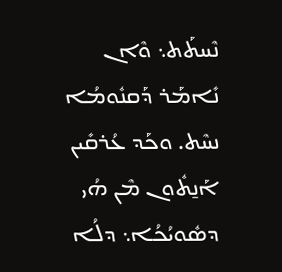ܢܶܚܬܰܬ܆ ܘܶܐܢ ܢܺܐܡܰܪ ܕܰܩܢܽܘܡܳܐ ܢܚܶܬ. ܘܟܰܕ ܥܳܪܩܺܝܢ ܐܰܢ̱ܬܽܘܢ ܡܶܢ ܗܳܝ ܕܣܽܘܝܳܟܳܐ܆ ܕܠܳܐ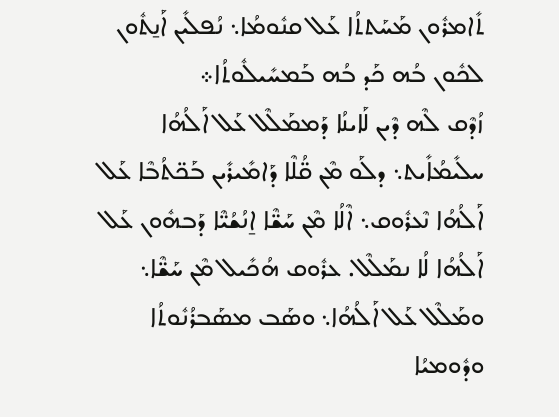ܬܺܐܡܪܽܘܢ ܡܰܚܰܬܬܳܐ ܥܰܠ ܩܢܽܘܡܳܐ܆ ܢܳܦܠܺܝܢ ܐܰܢ̱ܬܽܘܢ ܠܟܽܘܢ ܒܳܗ ܟܰܕ ܒܳܗ ܒܰܡܚܺܝܠܽܘܬܳܐ܀
ܙܳܕܶܩ ܠܶܗ ܕܶܝܢ ܠܰܐܝܢܳܐ ܕܰܡܡܰܠܶܠ ܥܰܠ ܐܰܠܳܗܳܐ ܚܠܺܝܡܳܐܺܝܬ܆ ܕܠܰܘ ܡܶܢ ܩ̈ܳܠܶܐ ܕܰܐܡܺܝܪܺܝܢ ܒܰܟ̈ܬܳܒܶܐ ܥܰܠ ܐܰܠܳܗܳܐ ܢܶܥܪܽܘܩ܆ ܐܶܠܳܐ ܡܶܢ ܚܰܫ̈ܶܐ ܐ̱ܢܳܫܳܝ̈ܶܐ ܕܰܒܗܽܘܢ ܥܰܠ ܐܰܠܳܗܳܐ ܠܳܐ ܢܡܰܠܶܠ. ܥܪܽܘܩ ܗܳܟܺܝܠ ܡܶܢ ܚܰܫ̈ܶܐ܆ ܘܡܰܠܶܠ ܥܰܠ ܐܰܠܳܗܳܐ܆ ܘܣܰܒ ܡܣܰܒܪܳܢܽܘܬܳܐ ܘܕܽܘܡܝܳܐ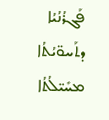ܦܰܓܪܳܢܳܝܳܐ ܕܬܰܚܘ̈ܝܳܬܳܐ ܡܚܺܝ̈ܠܳܬܳܐ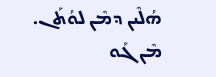ܗܳܠܶܝܢ ܕܡܶܢ ܠܘܳܬܰܢ. ܡܶܢ ܓܰܘ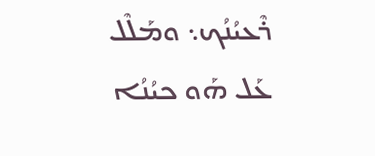ܪܶܥܝܳܢܳܟ܆ ܘܡܰܠܶܠ ܥܰܠ ܗܰܘ ܟܝܳܢܳܐ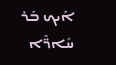ܐܰܝܟ ܒܰܪ ܚܺܐܪ̈ܶܐ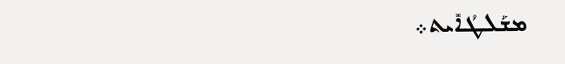ܡܫܰܠܛܳܐܺܝܬ܀